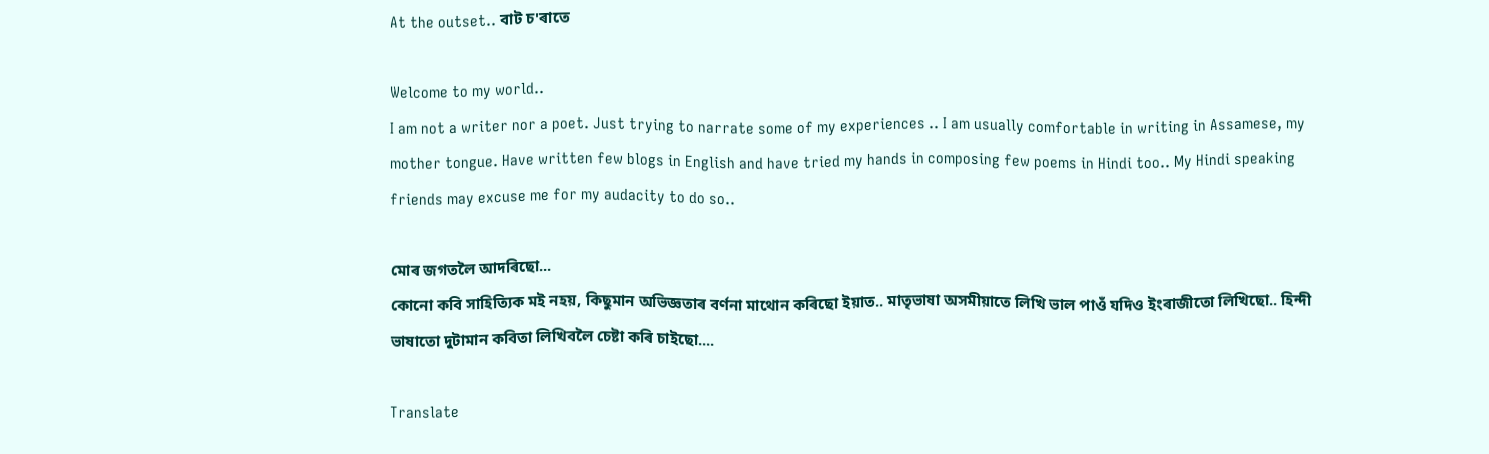At the outset.. বাট চ'ৰাতে

Welcome to my world..
I am not a writer nor a poet. Just trying to narrate some of my experiences .. I am usually comfortable in writing in Assamese, my mother tongue. Have written few blogs in English and have tried my hands in composing few poems in Hindi too.. My Hindi speaking friends may excuse me for my audacity to do so..

মোৰ জগতলৈ আদৰিছো...
কোনো কবি সাহিত্যিক মই নহয়, কিছুমান অভিজ্ঞতাৰ বৰ্ণনা মাথোন কৰিছো ইয়াত.. মাতৃভাষা অসমীয়াতে লিখি ভাল পাওঁ যদিও ইংৰাজীতো লিখিছো.. হিন্দী ভাষাতো দুটামান কবিতা লিখিবলৈ চেষ্টা কৰি চাইছো....

Translate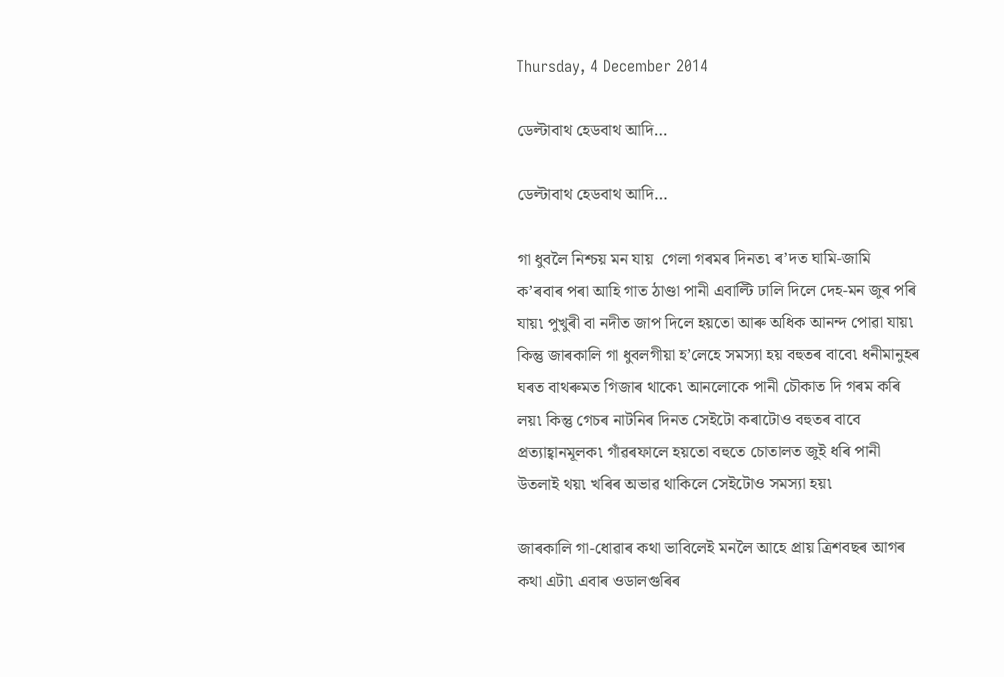Thursday, 4 December 2014

ডেল্টাবাথ হেডবাথ আদি…

ডেল্টাবাথ হেডবাথ আদি…

গা ধুবলৈ নিশ্চয় মন যায়  গেলা গৰমৰ দিনত৷ ৰ’দত ঘামি-জামি ক’ৰবাৰ পৰা আহি গাত ঠাণ্ডা পানী এবাল্টি ঢালি দিলে দেহ-মন জুৰ পৰি যায়৷ পুখুৰী বা নদীত জাপ দিলে হয়তো আৰু অধিক আনন্দ পোৱা যায়৷ কিন্তু জাৰকালি গা ধুবলগীয়া হ’লেহে সমস্যা হয় বহুতৰ বাবে৷ ধনীমানুহৰ ঘৰত বাথৰুমত গিজাৰ থাকে৷ আনলোকে পানী চৌকাত দি গৰম কৰি লয়৷ কিন্তু গেচৰ নাটনিৰ দিনত সেইটো কৰাটোও বহুতৰ বাবে প্ৰত্যাহ্বানমূলক৷ গাঁৱৰফালে হয়তো বহুতে চোতালত জুই ধৰি পানী উতলাই থয়৷ খৰিৰ অভাৱ থাকিলে সেইটোও সমস্যা হয়৷

জাৰকালি গা-ধোৱাৰ কথা ভাবিলেই মনলৈ আহে প্ৰায় ত্ৰিশবছৰ আগৰ কথা এটা৷ এবাৰ ওডালগুৰিৰ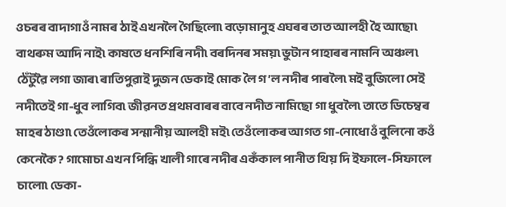ওচৰৰ বাদাগাওঁ নামৰ ঠাই এখনলৈ গৈছিলো৷ বড়োমানুহ এঘৰৰ তাত আলহী হৈ আছো৷ বাথৰুম আদি নাই৷ কাষতে ধনশিৰি নদী৷ বৰদিনৰ সময়৷ ভুটান পাহাৰৰ নামনি অঞ্চল৷ ঠেঁটুৱৈ লগা জাৰ৷ ৰাতিপুৱাই দুজন ডেকাই মোক লৈ গ’ল নদীৰ পাৰলৈ৷ মই বুজিলো সেই নদীতেই গা-ধুব লাগিব৷ জীৱনত প্ৰথমবাৰৰ বাবে নদীত নামিছো গা ধুবলৈ৷ তাতে ডিচেম্বৰ মাহৰ ঠাণ্ডা৷ তেওঁলোকৰ সন্মানীয় আলহী মই৷ তেওঁলোকৰ আগত গা-নোধোওঁ বুলিনো কওঁ কেনেকৈ? গামোচা এখন পিন্ধি খালী গাৰে নদীৰ একঁকাল পানীত থিয় দি ইফালে-সিফালে চালো৷ ডেকা-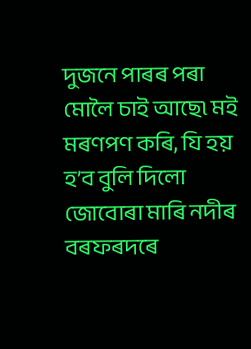দুজনে পাৰৰ পৰা মোলৈ চাই আছে৷ মই মৰণপণ কৰি, যি হয় হ’ব বুলি দিলো জোবোৰা মাৰি নদীৰ বৰফৰদৰে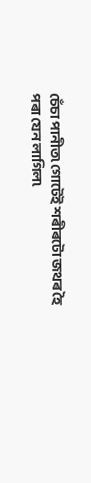চেঁচা পানীত৷ গোটেই শৰীৰটো জথৰ হৈ পৰা যেন লাগিল৷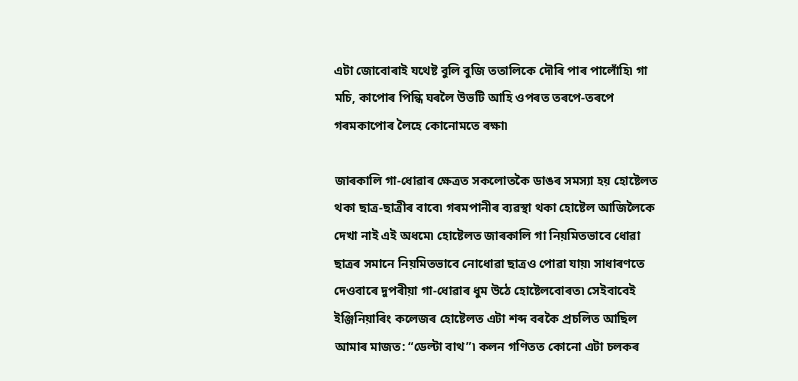এটা জোবোৰাই যথেষ্ট বুলি বুজি ততালিকে দৌৰি পাৰ পালোঁহি৷ গা মচি, কাপোৰ পিন্ধি ঘৰলৈ উভটি আহি ওপৰত তৰপে-তৰপে গৰমকাপোৰ লৈহে কোনোমতে ৰক্ষা৷

জাৰকালি গা-ধোৱাৰ ক্ষেত্ৰত সকলোতকৈ ডাঙৰ সমস্যা হয় হোষ্টেলত থকা ছাত্ৰ-ছাত্ৰীৰ বাবে৷ গৰমপানীৰ ব্যৱস্থা থকা হোষ্টেল আজিলৈকে দেখা নাই এই অধমে৷ হোষ্টেলত জাৰকালি গা নিয়মিতভাবে ধোৱা ছাত্ৰৰ সমানে নিয়মিতভাবে নোধোৱা ছাত্ৰও পোৱা যায়৷ সাধাৰণতে দেওবাৰে দুপৰীয়া গা-ধোৱাৰ ধুম উঠে হোষ্টেলবোৰত৷ সেইবাবেই ইঞ্জিনিয়াৰিং কলেজৰ হোষ্টেলত এটা শব্দ বৰকৈ প্ৰচলিত আছিল আমাৰ মাজত: “ডেল্টা বাথ”৷ কলন গণিতত কোনো এটা চলকৰ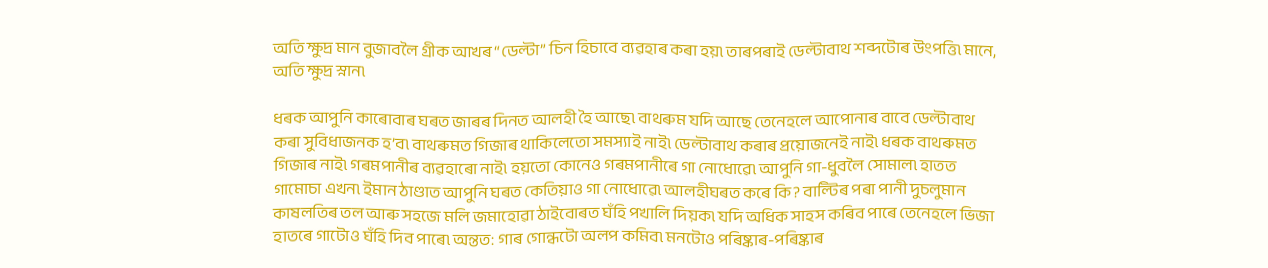অতি ক্ষুদ্ৰ মান বুজাবলৈ গ্ৰীক আখৰ “ডেল্টা” চিন হিচাবে ব্যৱহাৰ কৰা হয়৷ তাৰপৰাই ডেল্টাবাথ শব্দটোৰ উংপত্তি৷ মানে, অতি ক্ষুদ্ৰ স্নান৷

ধৰক আপুনি কাৰোবাৰ ঘৰত জাৰৰ দিনত আলহী হৈ আছে৷ বাথৰুম যদি আছে তেনেহলে আপোনাৰ বাবে ডেল্টাবাথ কৰা সুবিধাজনক হ’ব৷ বাথৰুমত গিজাৰ থাকিলেতো সমস্যাই নাই৷ ডেল্টাবাথ কৰাৰ প্ৰয়োজনেই নাই৷ ধৰক বাথৰুমত গিজাৰ নাই৷ গৰমপানীৰ ব্যৱহাৰো নাই৷ হয়তো কোনেও গৰমপানীৰে গা নোধোৱে৷ আপুনি গা-ধুবলৈ সোমাল৷ হাতত গামোচা এখন৷ ইমান ঠাণ্ডাত আপুনি ঘৰত কেতিয়াও গা নোধোৱে৷ আলহীঘৰত কৰে কি? বাল্টিৰ পৰা পানী দুচলুমান কাষলতিৰ তল আৰু সহজে মলি জমাহোৱা ঠাইবোৰত ঘঁহি পখালি দিয়ক৷ যদি অধিক সাহস কৰিব পাৰে তেনেহলে ভিজা হাতৰে গাটোও ঘঁহি দিব পাৰে৷ অন্তত: গাৰ গোন্ধটো অলপ কমিব৷ মনটোও পৰিষ্কাৰ-পৰিষ্কাৰ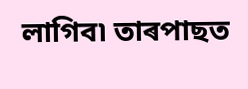লাগিব৷ তাৰপাছত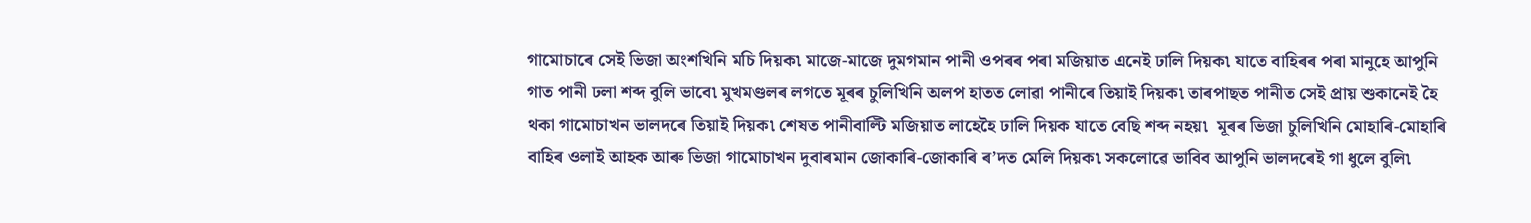গামোচাৰে সেই ভিজা অংশখিনি মচি দিয়ক৷ মাজে-মাজে দুমগমান পানী ওপৰৰ পৰা মজিয়াত এনেই ঢালি দিয়ক৷ যাতে বাহিৰৰ পৰা মানুহে আপুনি গাত পানী ঢলা শব্দ বুলি ভাবে৷ মুখমণ্ডলৰ লগতে মূৰৰ চুলিখিনি অলপ হাতত লোৱা পানীৰে তিয়াই দিয়ক৷ তাৰপাছত পানীত সেই প্ৰায় শুকানেই হৈ থকা গামোচাখন ভালদৰে তিয়াই দিয়ক৷ শেষত পানীবাল্টি মজিয়াত লাহেহৈ ঢালি দিয়ক যাতে বেছি শব্দ নহয়৷  মূৰৰ ভিজা চুলিখিনি মোহাৰি-মোহাৰি বাহিৰ ওলাই আহক আৰু ভিজা গামোচাখন দুবাৰমান জোকাৰি-জোকাৰি ৰ’দত মেলি দিয়ক৷ সকলোৱে ভাবিব আপুনি ভালদৰেই গা ধুলে বুলি৷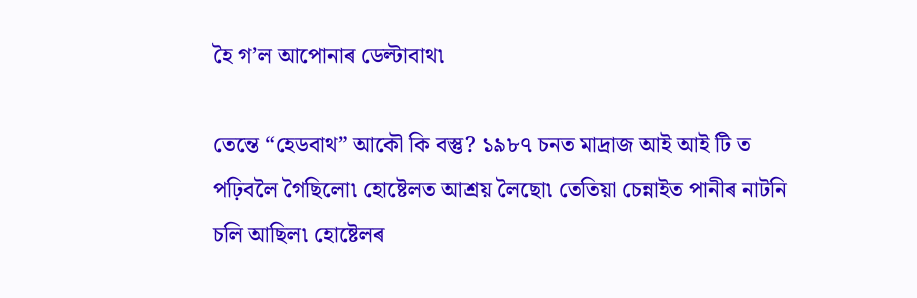হৈ গ’ল আপোনাৰ ডেল্টাবাথ৷

তেন্তে “হেডবাথ” আকৌ কি বস্তু? ১৯৮৭ চনত মাদ্ৰাজ আই আই টি ত পঢ়িবলৈ গৈছিলো৷ হোষ্টেলত আশ্ৰয় লৈছো৷ তেতিয়া চেন্নাইত পানীৰ নাটনি চলি আছিল৷ হোষ্টেলৰ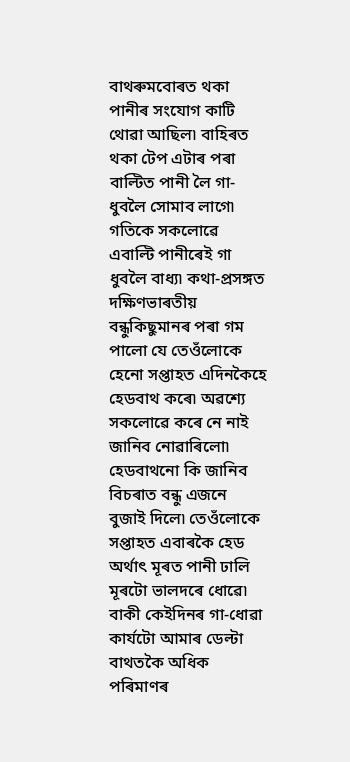বাথৰুমবোৰত থকা পানীৰ সংযোগ কাটি থোৱা আছিল৷ বাহিৰত থকা টেপ এটাৰ পৰা বাল্টিত পানী লৈ গা-ধুবলৈ সোমাব লাগে৷ গতিকে সকলোৱে এবাল্টি পানীৰেই গা ধুবলৈ বাধ্য৷ কথা-প্ৰসঙ্গত দক্ষিণভাৰতীয় বন্ধুকিছুমানৰ পৰা গম পালো যে তেওঁলোকে হেনো সপ্তাহত এদিনকৈহে হেডবাথ কৰে৷ অৱশ্যে সকলোৱে কৰে নে নাই জানিব নোৱাৰিলো৷ হেডবাথনো কি জানিব বিচৰাত বন্ধু এজনে বুজাই দিলে৷ তেওঁলোকে সপ্তাহত এবাৰকৈ হেড অৰ্থাৎ মূৰত পানী ঢালি মূৰটো ভালদৰে ধোৱে৷ বাকী কেইদিনৰ গা-ধোৱা কাৰ্যটো আমাৰ ডেল্টা বাথতকৈ অধিক পৰিমাণৰ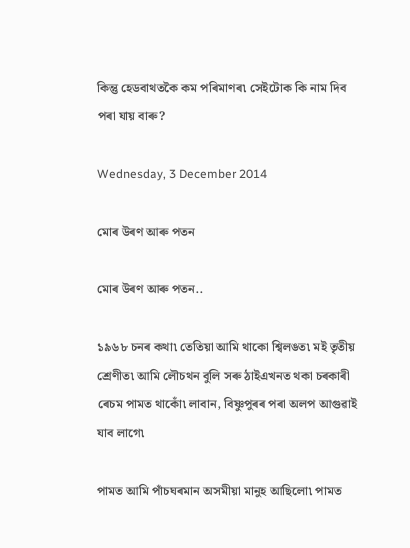কিন্তু হেডবাথতকৈ কম পৰিমাণৰ৷ সেইটোক কি নাম দিব পৰা যায় বাৰু?

Wednesday, 3 December 2014

মোৰ উৰণ আৰু পতন

মোৰ উৰণ আৰু পতন..

১৯৬৮ চনৰ কথা৷ তেতিয়া আমি থাকো শ্বিলঙত৷ মই তৃতীয় শ্ৰেণীত৷ আমি লৌচথন বুলি সৰু ঠাইএখনত থকা চৰকাৰী ৰেচম পামত থাকোঁ৷ লাবান, বিষ্ণুপুৰৰ পৰা অলপ আগুৱাই যাব লাগে৷

পামত আমি পাঁচঘৰমান অসমীয়া মানুহ আছিলো৷ পামত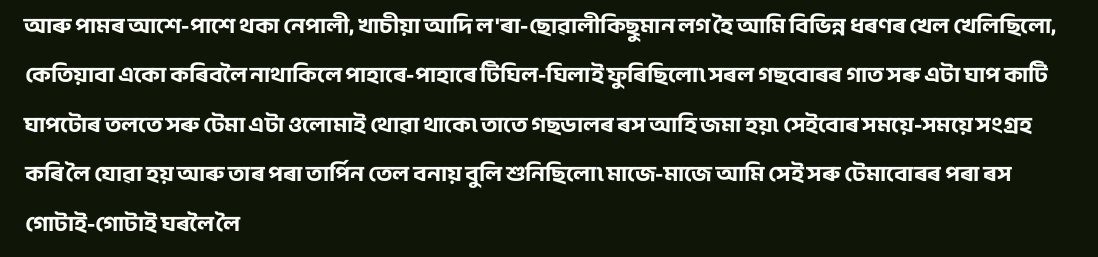আৰু পামৰ আশে-পাশে থকা নেপালী, খাচীয়া আদি ল'ৰা-ছোৱালীকিছুমান লগ হৈ আমি বিভিন্ন ধৰণৰ খেল খেলিছিলো, কেতিয়াবা একো কৰিবলৈ নাথাকিলে পাহাৰে-পাহাৰে টিঘিল-ঘিলাই ফুৰিছিলো৷ সৰল গছবোৰৰ গাত সৰু এটা ঘাপ কাটি ঘাপটোৰ তলতে সৰু টেমা এটা ওলোমাই থোৱা থাকে৷ তাতে গছডালৰ ৰস আহি জমা হয়৷ সেইবোৰ সময়ে-সময়ে সংগ্ৰহ কৰি লৈ যোৱা হয় আৰু তাৰ পৰা তাৰ্পিন তেল বনায় বুলি শুনিছিলো৷ মাজে-মাজে আমি সেই সৰু টেমাবোৰৰ পৰা ৰস গোটাই-গোটাই ঘৰলৈ লৈ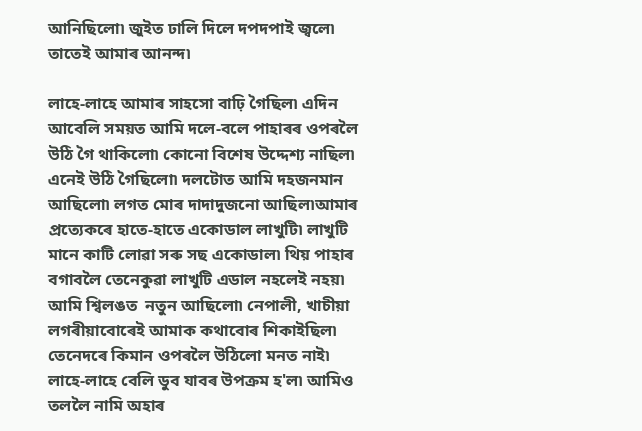আনিছিলো৷ জুইত ঢালি দিলে দপদপাই জ্বলে৷ তাতেই আমাৰ আনন্দ৷

লাহে-লাহে আমাৰ সাহসো বাঢ়ি গৈছিল৷ এদিন আবেলি সময়ত আমি দলে-বলে পাহাৰৰ ওপৰলৈ উঠি গৈ থাকিলো৷ কোনো বিশেষ উদ্দেশ্য নাছিল৷ এনেই উঠি গৈছিলো৷ দলটোত আমি দহজনমান আছিলো৷ লগত মোৰ দাদাদুজনো আছিল৷আমাৰ প্ৰত্যেকৰে হাতে-হাতে একোডাল লাখুটি৷ লাখুটি মানে কাটি লোৱা সৰু সছ একোডাল৷ থিয় পাহাৰ বগাবলৈ তেনেকুৱা লাখুটি এডাল নহলেই নহয়৷ আমি শ্বিলঙত  নতুন আছিলো৷ নেপালী, খাচীয়া লগৰীয়াবোৰেই আমাক কথাবোৰ শিকাইছিল৷ তেনেদৰে কিমান ওপৰলৈ উঠিলো মনত নাই৷ লাহে-লাহে বেলি ডুব যাবৰ উপক্ৰম হ'ল৷ আমিও তললৈ নামি অহাৰ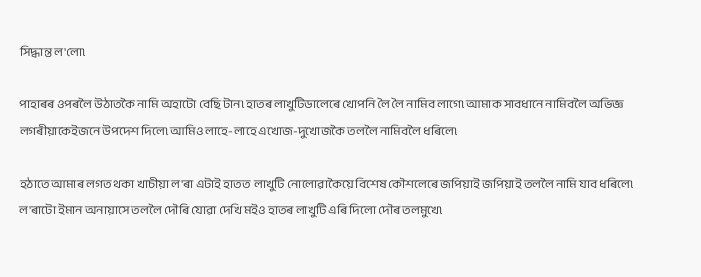সিদ্ধান্ত ল'লো৷

পাহাৰৰ ওপৰলৈ উঠাতকৈ নামি অহাটো বেছি টান৷ হাতৰ লাখুটিডালেৰে খোপনি লৈ লৈ নামিব লাগে৷ আমাক সাবধানে নামিবলৈ অভিজ্ঞ লগৰীয়াকেইজনে উপদেশ দিলে৷ আমিও লাহে-লাহে এখোজ-দুখোজকৈ তললৈ নামিবলৈ ধৰিলে৷

হঠাতে আমাৰ লগত থকা খাচীয়া ল'ৰা এটাই হাতত  লাখুটি নোলোৱাকৈয়ে বিশেষ কৌশলেৰে জপিয়াই জপিয়াই তললৈ নামি যাব ধৰিলে৷ ল'ৰাটো ইমান অনায়াসে তললৈ দৌৰি যোৱা দেখি মইও হাতৰ লাখুটি এৰি দিলো দৌৰ তলমুখে৷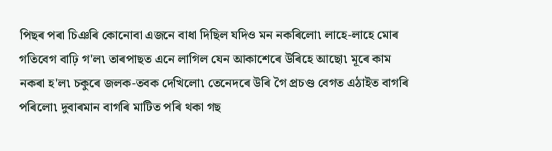পিছৰ পৰা চিঞৰি কোনোবা এজনে বাধা দিছিল যদিও মন নকৰিলো৷ লাহে-লাহে মোৰ গতিবেগ বাঢ়ি গ'ল৷ তাৰপাছত এনে লাগিল যেন আকাশেৰে উৰিহে আছো৷ মূৰে কাম নকৰা হ'ল৷ চকুৰে জলক-তবক দেখিলো৷ তেনেদৰে উৰি গৈ প্ৰচণ্ড বেগত এঠাইত বাগৰি পৰিলো৷ দুবাৰমান বাগৰি মাটিত পৰি থকা গছ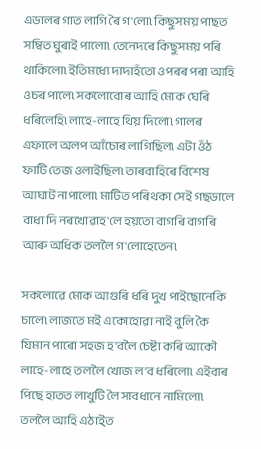এডালৰ গাত লাগি ৰৈ গ'লো৷ কিছুসময় পাছত সম্বিত ঘুৰাই পালো৷ তেনেদৰে কিছুসময় পৰি থাকিলো৷ ইতিমধ্যে দাদাহঁতো ওপৰৰ পৰা আহি ওচৰ পালে৷ সকলোবোৰ আহি মোক ঘেৰি ধৰিলেহি৷ লাহে-লাহে থিয় দিলো৷ গালৰ এফালে অলপ আঁচোৰ লাগিছিল৷ এটা ওঁঠ ফাটি তেজ ওলাইছিল৷ তাৰবাহিৰে বিশেষ আঘাট নাপালো৷ মাটিত পৰিথকা সেই গছডালে বাধা দি নৰখোৱাহ'লে হয়তো বাগৰি বাগৰি আৰু অধিক তললৈ গ'লোহেতেন৷

সকলোৱে মোক আগুৰি ধৰি দুখ পাইছোনেকি চালে৷ লাজতে মই একোহোৱা নাই বুলি কৈ যিমান পাৰো সহজ হ'বলৈ চেষ্টা কৰি আকৌ লাহে-লাহে তললৈ খোজ ল'ব ধৰিলো৷ এইবাৰ পিছে হাতত লাখুটি লৈ সাবধানে নামিলো৷ তললৈ আহি এঠাই্ত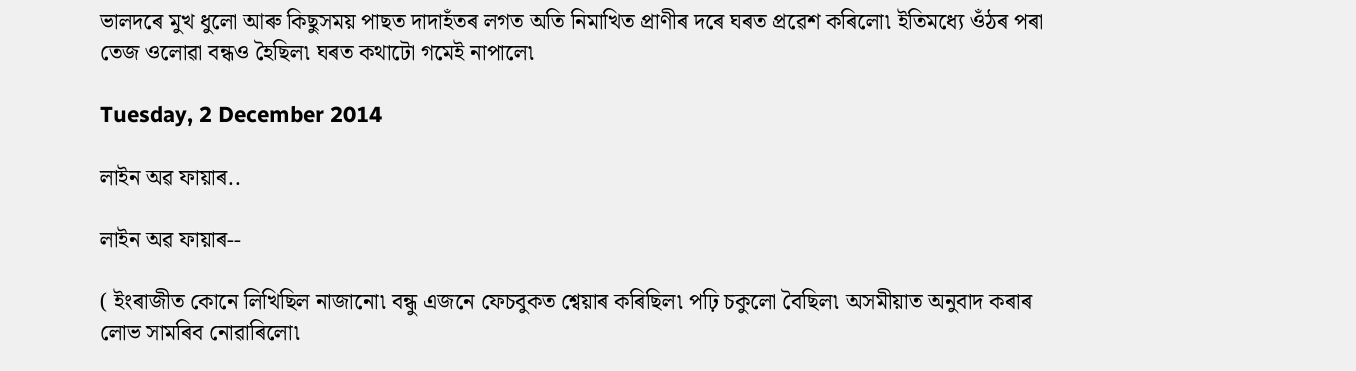ভালদৰে মুখ ধুলো আৰু কিছুসময় পাছত দাদাহঁতৰ লগত অতি নিমাখিত প্ৰাণীৰ দৰে ঘৰত প্ৰৱেশ কৰিলো৷ ইতিমধ্যে ওঁঠৰ পৰা তেজ ওলোৱা বন্ধও হৈছিল৷ ঘৰত কথাটো গমেই নাপালে৷

Tuesday, 2 December 2014

লাইন অৱ ফায়াৰ..

লাইন অৱ ফায়াৰ--

( ইংৰাজীত কোনে লিখিছিল নাজানো৷ বন্ধু এজনে ফেচবুকত শ্বেয়াৰ কৰিছিল৷ পঢ়ি চকুলো বৈছিল৷ অসমীয়াত অনুবাদ কৰাৰ লোভ সামৰিব নোৱাৰিলো৷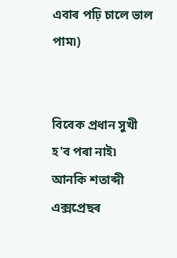এবাৰ পঢ়ি চালে ভাল পাম৷)


বিবেক প্ৰধান সুখী হ'ব পৰা নাই৷ আনকি শতাব্দী এক্সপ্ৰেছৰ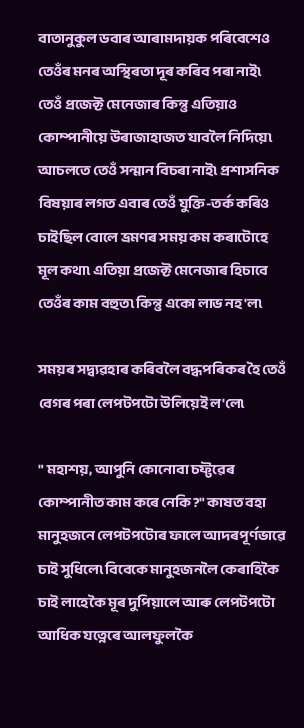বাতানুকুল ডবাৰ আৰামদায়ক পৰিবেশেও তেওঁৰ মনৰ অস্থিৰতা দূৰ কৰিব পৰা নাই৷ তেওঁ প্ৰজেক্ট মেনেজাৰ কিন্তু এতিয়াও কোম্পানীয়ে উৰাজাহাজত যাবলৈ নিদিয়ে৷ আচলতে তেওঁ সন্মান বিচৰা নাই৷ প্ৰশাসনিক বিষয়াৰ লগত এবাৰ তেওঁ যুক্তি-তৰ্ক কৰিও চাইছিল বোলে ভ্ৰমণৰ সময় কম কৰাটোহে মূল কথা৷ এতিয়া প্ৰজেক্ট মেনেজাৰ হিচাবে তেওঁৰ কাম বহুত৷ কিন্তু একো লাভ নহ'ল৷

সময়ৰ সদ্ব্যৱহাৰ কৰিবলৈ বদ্ধপৰিকৰ হৈ তেওঁ বেগৰ পৰা লেপটপটো উলিয়েই ল'লে৷

" মহাশয়, আপুনি কোনোবা চফ্টৱেৰ কোম্পানীত কাম কৰে নেকি?" কাষত বহা মানুহজনে লেপটপটোৰ ফালে আদৰপূৰ্ণভাৱে চাই সুধিলে৷ বিবেকে মানুহজনলৈ কেৰাহিকৈ চাই লাহেকৈ মূৰ দুপিয়ালে আৰু লেপটপটো আধিক যত্নেৰে আলফুলকৈ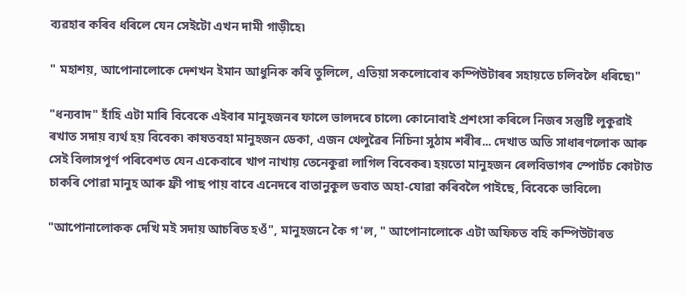ব্যৱহাৰ কৰিব ধৰিলে যেন সেইটো এখন দামী গাড়ীহে৷

" মহাশয়, আপোনালোকে দেশখন ইমান আধুনিক কৰি তুলিলে, এতিয়া সকলোবোৰ কম্পিউটাৰৰ সহায়তে চলিবলৈ ধৰিছে৷"

"ধন্যবাদ" হাঁহি এটা মাৰি বিবেকে এইবাৰ মানুহজনৰ ফালে ভালদৰে চালে৷ কোনোবাই প্ৰশংসা কৰিলে নিজৰ সন্তুষ্টি লুকুৱাই ৰখাত সদায় ব্যৰ্থ হয় বিবেক৷ কাষতবহা মানুহজন ডেকা, এজন খেলুৱৈৰ নিচিনা সুঠাম শৰীৰ... দেখাত অতি সাধাৰণলোক আৰু সেই বিলাসপূৰ্ণ পৰিবেশত যেন একেবাৰে খাপ নাখায় তেনেকুৱা লাগিল বিবেকৰ৷ হয়তো মানুহজন ৰেলবিভাগৰ স্পোৰ্টচ কোটাত চাকৰি পোৱা মানুহ আৰু ফ্ৰী পাছ পায় বাবে এনেদৰে বাতানুকুল ডবাত অহা-যোৱা কৰিবলৈ পাইছে, বিবেকে ভাবিলে৷

"আপোনালোকক দেখি মই সদায় আচৰিত হওঁ", মানুহজনে কৈ গ'ল, " আপোনালোকে এটা অফিচত বহি কম্পিউটাৰত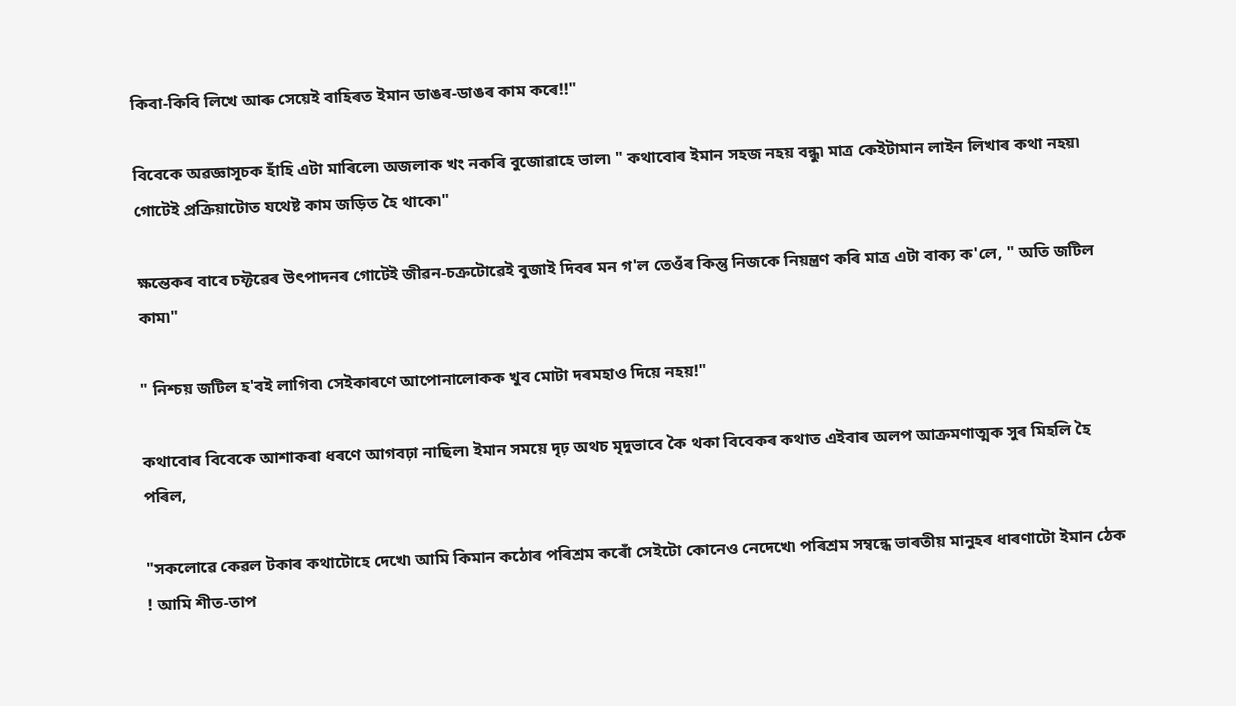কিবা-কিবি লিখে আৰু সেয়েই বাহিৰত ইমান ডাঙৰ-ডাঙৰ কাম কৰে!!"

বিবেকে অৱজ্ঞাসূচক হাঁহি এটা মাৰিলে৷ অজলাক খং নকৰি বুজোৱাহে ভাল৷ " কথাবোৰ ইমান সহজ নহয় বন্ধু৷ মাত্ৰ কেইটামান লাইন লিখাৰ কথা নহয়৷ গোটেই প্ৰক্ৰিয়াটোত যথেষ্ট কাম জড়িত হৈ থাকে৷"

ক্ষন্তেকৰ বাবে চফ্টৱেৰ উৎপাদনৰ গোটেই জীৱন-চক্ৰটোৱেই বুজাই দিবৰ মন গ'ল তেওঁৰ কিন্তু নিজকে নিয়ন্ত্ৰণ কৰি মাত্ৰ এটা বাক্য ক'লে, " অতি জটিল কাম৷"

" নিশ্চয় জটিল হ'বই লাগিব৷ সেইকাৰণে আপোনালোকক খুব মোটা দৰমহাও দিয়ে নহয়!"

কথাবোৰ বিবেকে আশাকৰা ধৰণে আগবঢ়া নাছিল৷ ইমান সময়ে দৃঢ় অথচ মৃদুভাবে কৈ থকা বিবেকৰ কথাত এইবাৰ অলপ আক্ৰমণাত্মক সুৰ মিহলি হৈ পৰিল,

"সকলোৱে কেৱল টকাৰ কথাটোহে দেখে৷ আমি কিমান কঠোৰ পৰিশ্ৰম কৰোঁ সেইটো কোনেও নেদেখে৷ পৰিশ্ৰম সম্বন্ধে ভাৰতীয় মানুহৰ ধাৰণাটো ইমান ঠেক ! আমি শীত-তাপ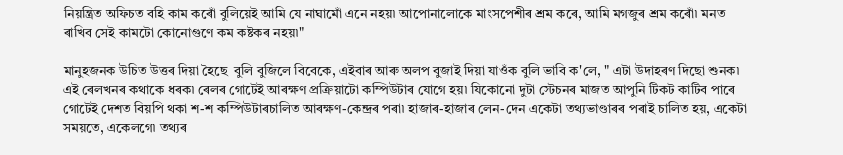নিয়ন্ত্ৰিত অফিচত বহি কাম কৰোঁ বুলিয়েই আমি যে নাঘামোঁ এনে নহয়৷ আপোনালোকে মাংসপেশীৰ শ্ৰম কৰে, আমি মগজুৰ শ্ৰম কৰোঁ৷ মনত ৰাখিব সেই কামটো কোনোগুণে কম কষ্টকৰ নহয়৷"

মানুহজনক উচিত উত্তৰ দিয়া হৈছে  বুলি বুজিলে বিবেকে, এইবাৰ আৰু অলপ বুজাই দিয়া যাওঁক বুলি ভাবি ক'লে, " এটা উদাহৰণ দিছো শুনক৷ এই ৰেলখনৰ কথাকে ধৰক৷ ৰেলৰ গোটেই আৰক্ষণ প্ৰক্ৰিয়াটো কম্পিউটাৰ যোগে হয়৷ যিকোনো দুটা স্টেচনৰ মাজত আপুনি টিকট কাটিব পাৰে গোটেই দেশত বিয়পি থকা শ-শ কম্পিউটাৰচালিত আৰক্ষণ-কেন্দ্ৰৰ পৰা৷ হাজাৰ-হাজাৰ লেন-দেন একেটা তথ্যভাণ্ডাৰৰ পৰাই চালিত হয়, একেটা সময়তে, একেলগে৷ তথ্যৰ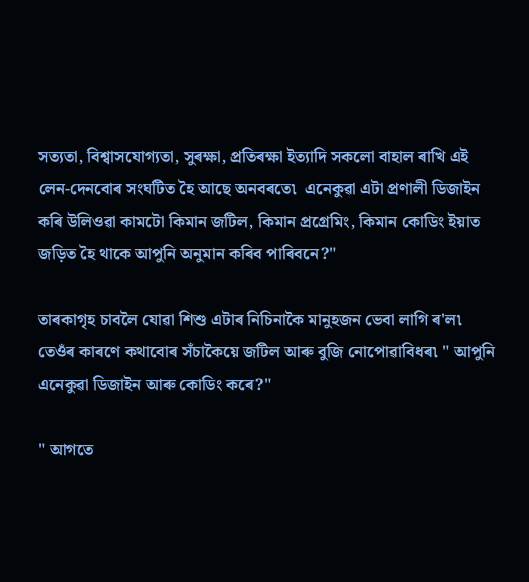সত্যতা, বিশ্বাসযোগ্যতা, সুৰক্ষা, প্ৰতিৰক্ষা ইত্যাদি সকলো বাহাল ৰাখি এই লেন-দেনবোৰ সংঘটিত হৈ আছে অনবৰতে৷  এনেকুৱা এটা প্ৰণালী ডিজাইন কৰি উলিওৱা কামটো কিমান জটিল, কিমান প্ৰগ্ৰেমিং, কিমান কোডিং ইয়াত জড়িত হৈ থাকে আপুনি অনুমান কৰিব পাৰিবনে?"

তাৰকাগৃহ চাবলৈ যোৱা শিশু এটাৰ নিচিনাকৈ মানুহজন ভেবা লাগি ৰ'ল৷ তেওঁৰ কাৰণে কথাবোৰ সঁচাকৈয়ে জটিল আৰু বুজি নোপোৱাবিধৰ৷ " আপুনি এনেকুৱা ডিজাইন আৰু কোডিং কৰে?"

" আগতে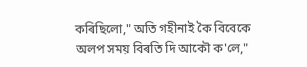কৰিছিলো," অতি গহীনাই কৈ বিবেকে অলপ সময় বিৰতি দি আকৌ ক'লে,"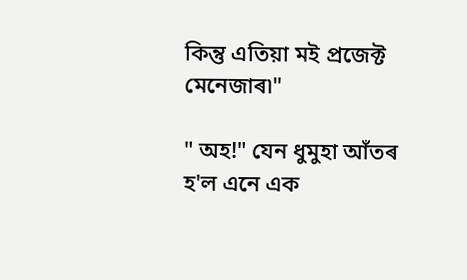কিন্তু এতিয়া মই প্ৰজেক্ট মেনেজাৰ৷"

" অহ!" যেন ধুমুহা আঁতৰ হ'ল এনে এক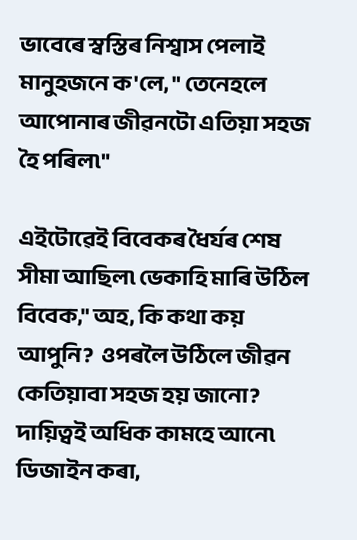ভাবেৰে স্বস্তিৰ নিশ্বাস পেলাই মানুহজনে ক'লে, " তেনেহলে আপোনাৰ জীৱনটো এতিয়া সহজ হৈ পৰিল৷"

এইটোৱেই বিবেকৰ ধৈৰ্যৰ শেষ সীমা আছিল৷ ভেকাহি মাৰি উঠিল বিবেক," অহ, কি কথা কয় আপুনি?  ওপৰলৈ উঠিলে জীৱন কেতিয়াবা সহজ হয় জানো? দায়িত্বই অধিক কামহে আনে৷ ডিজাইন কৰা,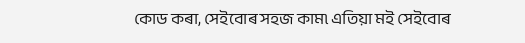কোড কৰা, সেইবোৰ সহজ কাম৷ এতিয়া মই সেইবোৰ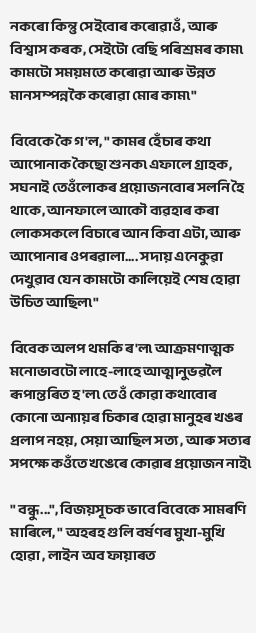নকৰো কিন্তু সেইবোৰ কৰোৱাওঁ, আৰু বিশ্বাস কৰক, সেইটো বেছি পৰিশ্ৰমৰ কাম৷ কামটো সময়মতে কৰোৱা আৰু উন্নত মানসম্পন্নকৈ কৰোৱা মোৰ কাম৷"

বিবেকে কৈ গ'ল, " কামৰ হেঁচাৰ কথা আপোনাক কৈছো শুনক৷ এফালে গ্ৰাহক, সঘনাই তেওঁলোকৰ প্ৰয়োজনবোৰ সলনি হৈ থাকে, আনফালে আকৌ ব্যৱহাৰ কৰা লোকসকলে বিচাৰে আন কিবা এটা, আৰু আপোনাৰ ওপৰৱালা.... সদায় এনেকুৱা দেখুৱাব যেন কামটো কালিয়েই শেষ হোৱা উচিত আছিল৷"

বিবেক অলপ থমকি ৰ'ল৷ আক্ৰমণাত্মক মনোভাবটো লাহে-লাহে আত্মানুভৱলৈ ৰূপান্তৰিত হ'ল৷ তেওঁ কোৱা কথাবোৰ কোনো অন্যায়ৰ চিকাৰ হোৱা মানুহৰ খঙৰ প্ৰলাপ নহয়, সেয়া আছিল সত্য , আৰু সত্যৰ সপক্ষে কওঁতে খঙেৰে কোৱাৰ প্ৰয়োজন নাই৷

" বন্ধু...", বিজয়সূচক ভাবে বিবেকে সামৰণি মাৰিলে, " অহৰহ গুলি বৰ্ষণৰ মুখা-মুখি হোৱা , লাইন অব ফায়াৰত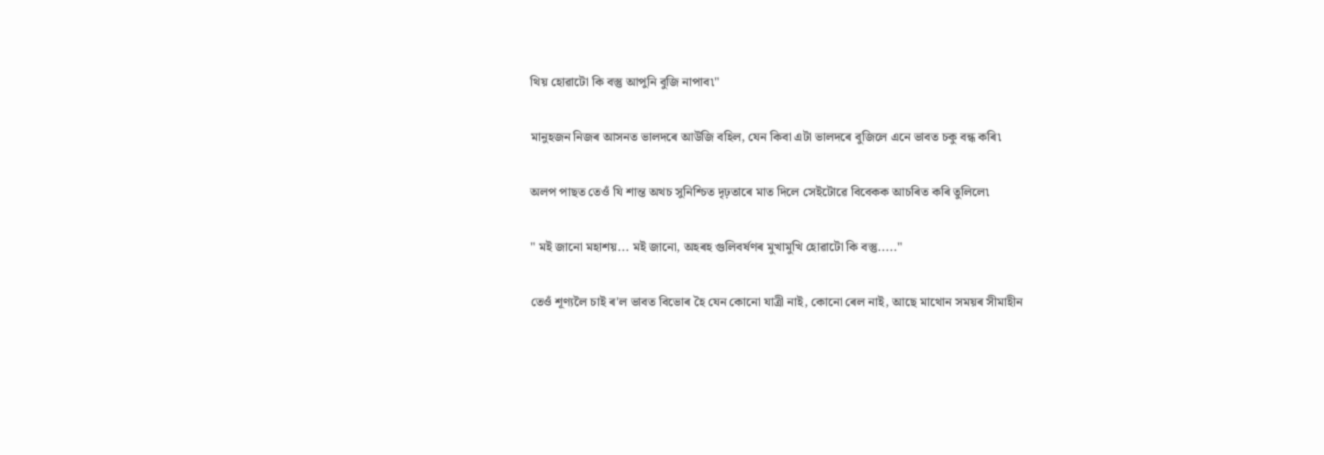থিয় হোৱাটো কি বস্তু আপুনি বুজি নাপাব৷"

মানুহজন নিজৰ আসনত ভালদৰে আউজি বহিল, যেন কিবা এটা ভালদৰে বুজিলে এনে ভাবত চকু বন্ধ কৰি৷

অলপ পাছত তেওঁ যি শান্ত অথচ সুনিশ্চিত দৃঢ়তাৰে মাত দিলে সেইটোৱে বিবেকক আচৰিত কৰি তুলিলে৷

" মই জানো মহাশয়... মই জানো, অহৰহ গুলিবৰ্ষণৰ মুখামুখি হোৱাটো কি বস্তু....."

তেওঁ শূণ্যলৈ চাই ৰ'ল ভাবত বিভোৰ হৈ যেন কোনো যাত্ৰী নাই, কোনো ৰেল নাই, আছে মাথোন সময়ৰ সীমাহীন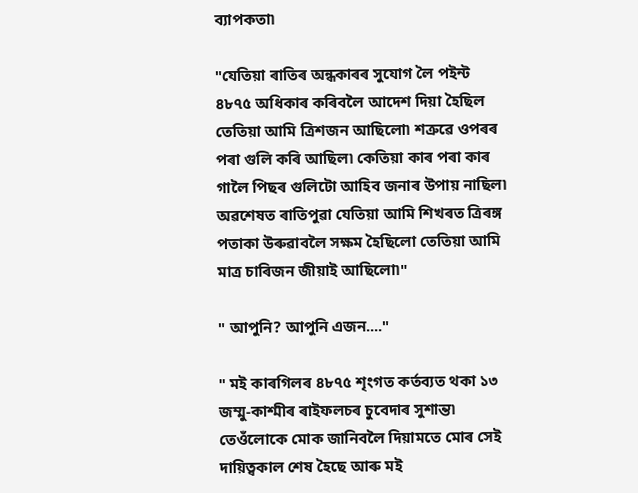ব্যাপকতা৷

"যেতিয়া ৰাতিৰ অন্ধকাৰৰ সুযোগ লৈ পইন্ট ৪৮৭৫ অধিকাৰ কৰিবলৈ আদেশ দিয়া হৈছিল তেতিয়া আমি ত্ৰিশজন আছিলো৷ শত্ৰুৱে ওপৰৰ পৰা গুলি কৰি আছিল৷ কেতিয়া কাৰ পৰা কাৰ গালৈ পিছৰ গুলিটো আহিব জনাৰ উপায় নাছিল৷ অৱশেষত ৰাতিপুৱা যেতিয়া আমি শিখৰত ত্ৰিৰঙ্গ পতাকা উৰুৱাবলৈ সক্ষম হৈছিলো তেতিয়া আমি মাত্ৰ চাৰিজন জীয়াই আছিলো৷"

" আপুনি? আপুনি এজন...."

" মই কাৰগিলৰ ৪৮৭৫ শৃংগত কৰ্তব্যত থকা ১৩ জম্মু-কাশ্মীৰ ৰাইফলচৰ চুবেদাৰ সুশান্ত৷ তেওঁলোকে মোক জানিবলৈ দিয়ামতে মোৰ সেই দায়িত্বকাল শেষ হৈছে আৰু মই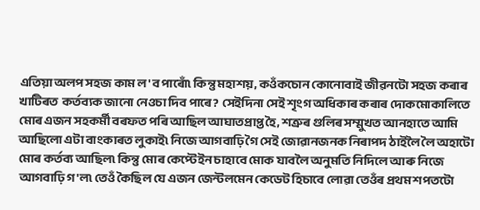এতিয়া অলপ সহজ কাম ল'ব পাৰোঁ৷ কিন্তু মহাশয়, কওঁকচোন কোনোবাই জীৱনটো সহজ কৰাৰ খাটিৰত  কৰ্তব্যক জানো নেওচা দিব পাৰে?  সেইদিনা সেই শৃংগ অধিকাৰ কৰাৰ দোকমোকালিতে মোৰ এজন সহকৰ্মী বৰফত পৰি আছিল আঘাতপ্ৰাপ্ত হৈ, শত্ৰুৰ গুলিৰ সম্মুখত আনহাতে আমি আছিলো এটা বাংকাৰত লুকাই৷ নিজে আগবাঢ়ি গৈ সেই জোৱানজনক নিৰাপদ ঠাইলৈ লৈ অহাটো মোৰ কৰ্তব্য আছিল৷ কিন্তু মোৰ কেপ্টেইন চাহাবে মোক যাবলৈ অনুমতি নিদিলে আৰু নিজে আগবাঢ়ি গ'ল৷ তেওঁ কৈছিল যে এজন জেন্টলমেন কেডেট হিচাবে লোৱা তেওঁৰ প্ৰথম শপতটো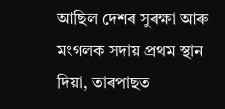আছিল দেশৰ সুৰক্ষা আৰু মংগলক সদায় প্ৰথম স্থান দিয়া, তাৰপাছত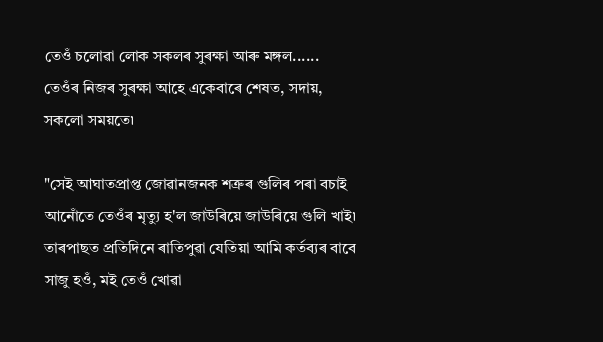তেওঁ চলোৱা লোক সকলৰ সুৰক্ষা আৰু মঙ্গল...... তেওঁৰ নিজৰ সুৰক্ষা আহে একেবাৰে শেষত, সদায়, সকলো সময়তে৷

"সেই আঘাতপ্ৰাপ্ত জোৱানজনক শত্ৰুৰ গুলিৰ পৰা বচাই আনোঁতে তেওঁৰ মৃত্যু হ'ল জাউৰিয়ে জাউৰিয়ে গুলি খাই৷ তাৰপাছত প্ৰতিদিনে ৰাতিপুৱা যেতিয়া আমি কৰ্তব্যৰ বাবে সাজু হওঁ, মই তেওঁ খোৱা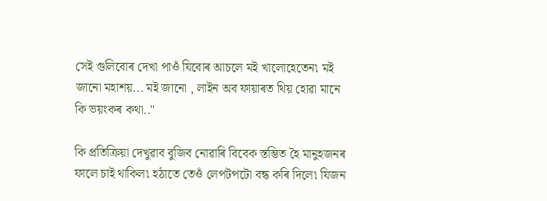সেই গুলিবোৰ দেখা পাওঁ যিবোৰ আচলে মই খালোহেতেন৷ মই জানো মহাশয়... মই জানো , লাইন অব ফায়াৰত থিয় হোৱা মানে কি ভয়ংকৰ কথা.."

কি প্ৰতিক্ৰিয়া দেখুৱাব বুজিব নোৱাৰি বিবেক স্তম্ভিত হৈ মানুহজনৰ ফালে চাই থাকিল৷ হঠাতে তেওঁ লেপটপটো বন্ধ কৰি দিলে৷ যিজন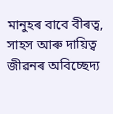মানুহৰ বাবে বীৰত্ব, সাহস আৰু দায়িত্ব জীৱনৰ অবিচ্ছেদ্য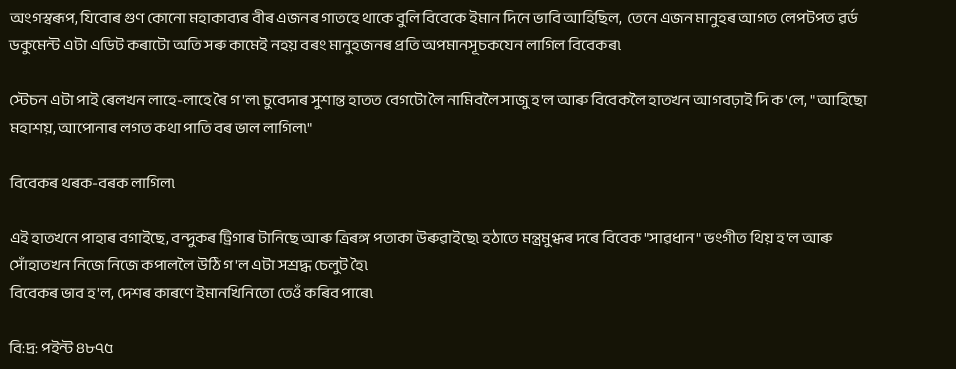অংগস্বৰূপ, যিবোৰ গুণ কোনো মহাকাব্যৰ বীৰ এজনৰ গাতহে থাকে বুলি বিবেকে ইমান দিনে ভাবি আহিছিল,  তেনে এজন মানুহৰ আগত লেপটপত ৱৰ্ড ডকুমেন্ট এটা এডিট কৰাটো অতি সৰু কামেই নহয় বৰং মানুহজনৰ প্ৰতি অপমানসূচকযেন লাগিল বিবেকৰ৷

স্টেচন এটা পাই ৰেলখন লাহে-লাহে ৰৈ গ'ল৷ চুবেদাৰ সুশান্ত হাতত বেগটো লৈ নামিবলৈ সাজু হ'ল আৰু বিবেকলৈ হাতখন আগবঢ়াই দি ক'লে, " আহিছো মহাশয়, আপোনাৰ লগত কথা পাতি বৰ ভাল লাগিল৷"

বিবেকৰ থৰক-বৰক লাগিল৷

এই হাতখনে পাহাৰ বগাইছে, বন্দুকৰ ট্ৰিগাৰ টানিছে আৰু ত্ৰিৰঙ্গ পতাকা উৰুৱাইছে৷ হঠাতে মন্ত্ৰমুগ্ধৰ দৰে বিবেক "সাৱধান" ভংগীত থিয় হ'ল আৰু সোঁহাতখন নিজে নিজে কপাললৈ উঠি গ'ল এটা সশ্ৰদ্ধ চেলুট হৈ৷
বিবেকৰ ভাব হ'ল, দেশৰ কাৰণে ইমানখিনিতো তেওঁ কৰিব পাৰে৷

বি:দ্ৰ: পইন্ট ৪৮৭৫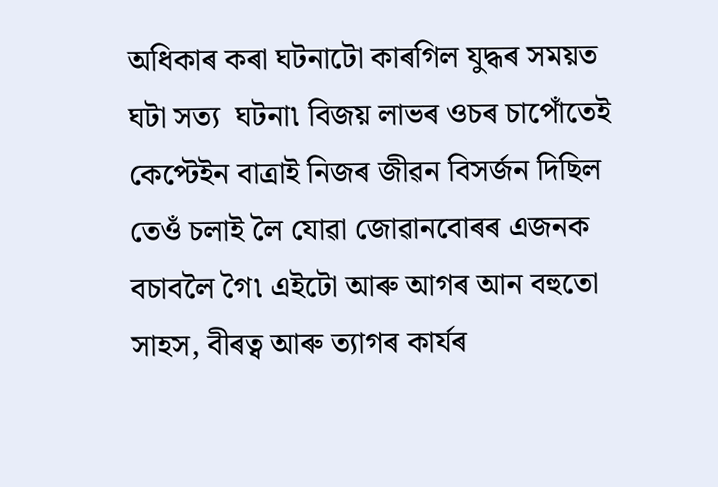অধিকাৰ কৰা ঘটনাটো কাৰগিল যুদ্ধৰ সময়ত ঘটা সত্য  ঘটনা৷ বিজয় লাভৰ ওচৰ চাপোঁতেই
কেপ্টেইন বাত্ৰাই নিজৰ জীৱন বিসৰ্জন দিছিল তেওঁ চলাই লৈ যোৱা জোৱানবোৰৰ এজনক বচাবলৈ গৈ৷ এইটো আৰু আগৰ আন বহুতো সাহস, বীৰত্ব আৰু ত্যাগৰ কাৰ্যৰ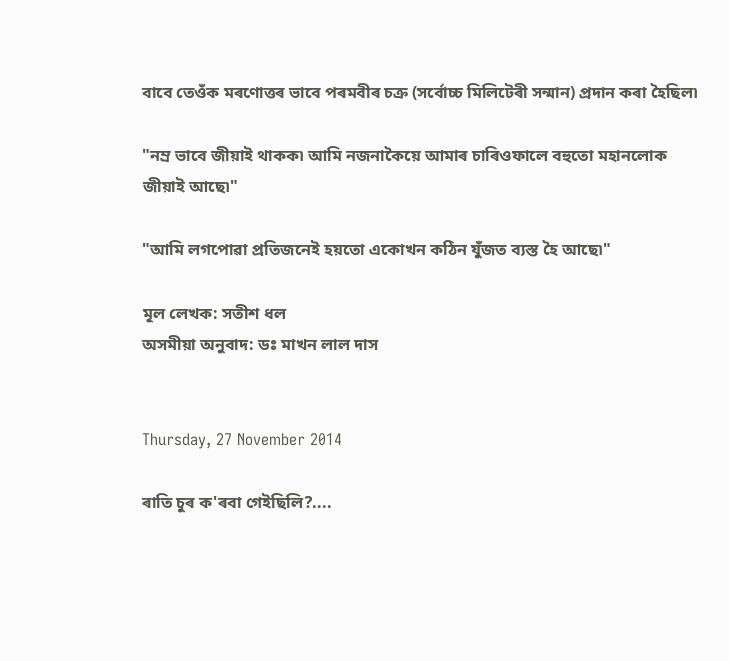বাবে তেওঁক মৰণোত্তৰ ভাবে পৰমবীৰ চক্ৰ (সৰ্বোচ্চ মিলিটেৰী সন্মান) প্ৰদান কৰা হৈছিল৷

"নম্ৰ ভাবে জীয়াই থাকক৷ আমি নজনাকৈয়ে আমাৰ চাৰিওফালে বহুতো মহানলোক জীয়াই আছে৷"

"আমি লগপোৱা প্ৰতিজনেই হয়তো একোখন কঠিন যুঁজত ব্যস্ত হৈ আছে৷"

মূল লেখক: সতীশ ধল
অসমীয়া অনুবাদ: ডঃ মাখন লাল দাস


Thursday, 27 November 2014

ৰাতি চুৰ ক'ৰবা গেইছিলি?....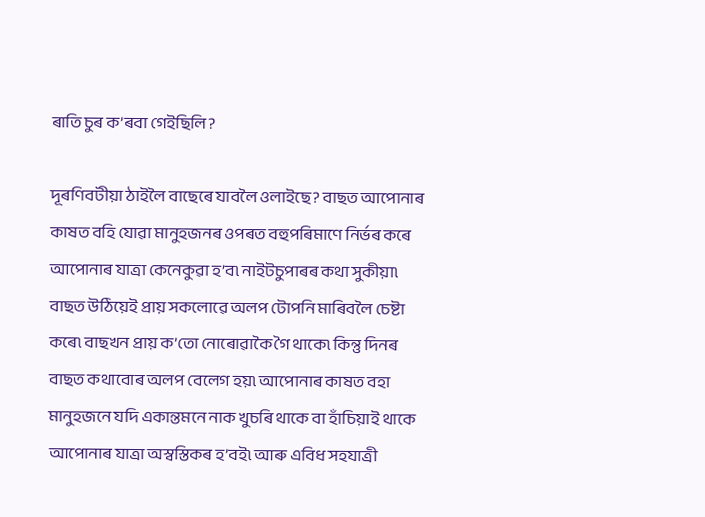ৰাতি চুৰ ক’ৰবা গেইছিলি?

দূৰণিবটীয়া ঠাইলৈ বাছেৰে যাবলৈ ওলাইছে? বাছত আপোনাৰ কাষত বহি যোৱা মানুহজনৰ ওপৰত বহুপৰিমাণে নিৰ্ভৰ কৰে আপোনাৰ যাত্ৰা কেনেকুৱা হ’ব৷ নাইটচুপাৰৰ কথা সুকীয়া৷ বাছত উঠিয়েই প্ৰায় সকলোৱে অলপ টোপনি মাৰিবলৈ চেষ্টা কৰে৷ বাছখন প্ৰায় ক’তো নোৰোৱাকৈ গৈ থাকে৷ কিন্তু দিনৰ বাছত কথাবোৰ অলপ বেলেগ হয়৷ আপোনাৰ কাষত বহা মানুহজনে যদি একান্তমনে নাক খুচৰি থাকে বা হাঁচিয়াই থাকে আপোনাৰ যাত্ৰা অস্বস্তিকৰ হ’বই৷ আৰু এবিধ সহযাত্ৰী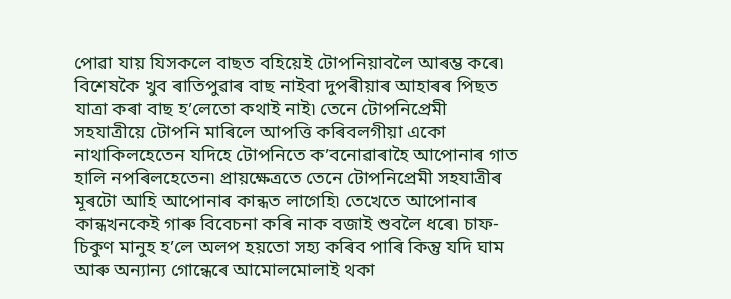পোৱা যায় যিসকলে বাছত বহিয়েই টোপনিয়াবলৈ আৰম্ভ কৰে৷ বিশেষকৈ খুব ৰাতিপুৱাৰ বাছ নাইবা দুপৰীয়াৰ আহাৰৰ পিছত যাত্ৰা কৰা বাছ হ’লেতো কথাই নাই৷ তেনে টোপনিপ্ৰেমী সহযাত্ৰীয়ে টোপনি মাৰিলে আপত্তি কৰিবলগীয়া একো নাথাকিলহেতেন যদিহে টোপনিতে ক’বনোৱাৰাহৈ আপোনাৰ গাত হালি নপৰিলহেতেন৷ প্ৰায়ক্ষেত্ৰতে তেনে টোপনিপ্ৰেমী সহযাত্ৰীৰ মূৰটো আহি আপোনাৰ কান্ধত লাগেহি৷ তেখেতে আপোনাৰ কান্ধখনকেই গাৰু বিবেচনা কৰি নাক বজাই শুবলৈ ধৰে৷ চাফ-চিকুণ মানুহ হ’লে অলপ হয়তো সহ্য কৰিব পাৰি কিন্তু যদি ঘাম আৰু অন্যান্য গোন্ধেৰে আমোলমোলাই থকা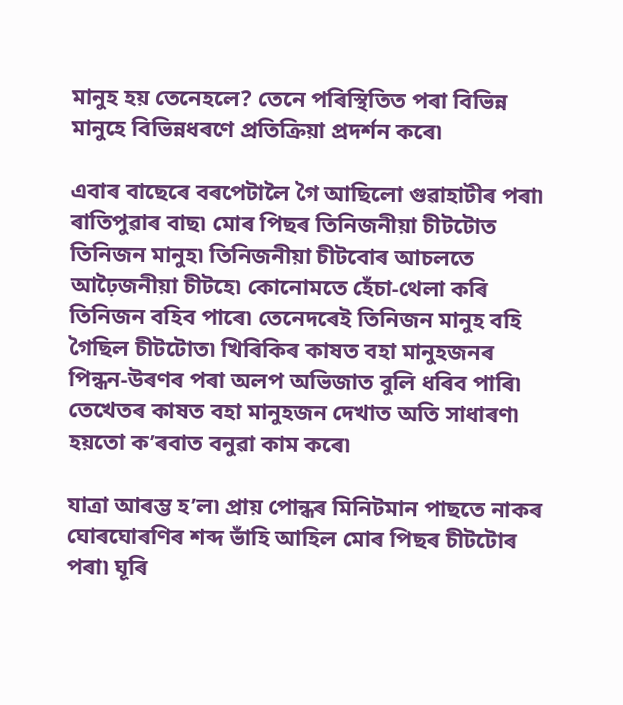মানুহ হয় তেনেহলে? তেনে পৰিস্থিতিত পৰা বিভিন্ন মানুহে বিভিন্নধৰণে প্ৰতিক্ৰিয়া প্ৰদৰ্শন কৰে৷

এবাৰ বাছেৰে বৰপেটালৈ গৈ আছিলো গুৱাহাটীৰ পৰা৷ ৰাতিপুৱাৰ বাছ৷ মোৰ পিছৰ তিনিজনীয়া চীটটোত তিনিজন মানুহ৷ তিনিজনীয়া চীটবোৰ আচলতে আঢ়ৈজনীয়া চীটহে৷ কোনোমতে হেঁচা-থেলা কৰি তিনিজন বহিব পাৰে৷ তেনেদৰেই তিনিজন মানুহ বহি গৈছিল চীটটোত৷ খিৰিকিৰ কাষত বহা মানুহজনৰ পিন্ধন-উৰণৰ পৰা অলপ অভিজাত বুলি ধৰিব পাৰি৷ তেখেতৰ কাষত বহা মানুহজন দেখাত অতি সাধাৰণ৷ হয়তো ক’ৰবাত বনুৱা কাম কৰে৷

যাত্ৰা আৰম্ভ হ’ল৷ প্ৰায় পোন্ধৰ মিনিটমান পাছতে নাকৰ ঘোৰঘোৰণিৰ শব্দ ভাঁহি আহিল মোৰ পিছৰ চীটটোৰ পৰা৷ ঘূৰি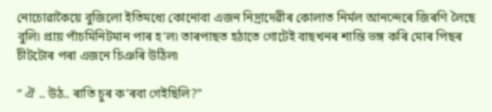নোচোৱাকৈয়ে বুজিলো ইতিমধ্যে কোনোবা এজন নিদ্ৰাদেৱীৰ কোলাত নিৰ্মল আনন্দেৰে জিৰণি লৈছে বুলি৷ প্ৰায় পাঁচমিনিটমান পাৰ হ’ল৷ তাৰপাছত হঠাতে গোটেই বাছখনৰ শান্তি ভঙ্গ কৰি মোৰ পিছৰ চীটটোৰ পৰা এজনে চিঞৰি উঠিল৷

“ ঐ .. উঠ.. ৰাতি চুৰ ক’ৰবা গেইছিলি?”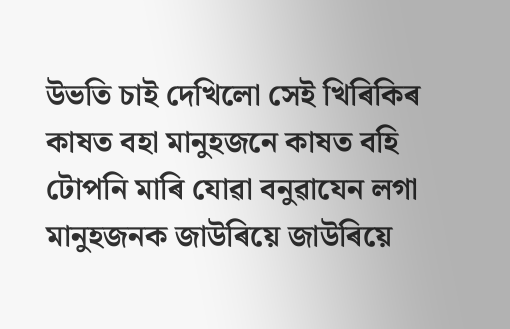উভতি চাই দেখিলো সেই খিৰিকিৰ কাষত বহা মানুহজনে কাষত বহি টোপনি মাৰি যোৱা বনুৱাযেন লগা মানুহজনক জাউৰিয়ে জাউৰিয়ে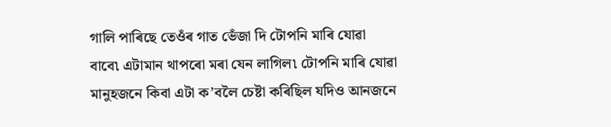গালি পাৰিছে তেওঁৰ গাত ভেঁজা দি টোপনি মাৰি যোৱা বাবে৷ এটামান থাপৰো মৰা যেন লাগিল৷ টোপনি মাৰি যোৱা মানুহজনে কিবা এটা ক’বলৈ চেষ্টা কৰিছিল যদিও আনজনে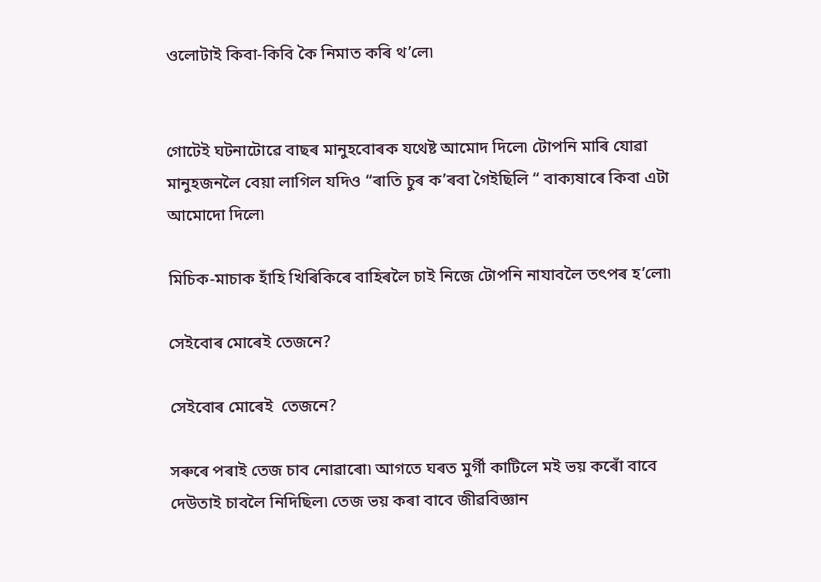ওলোটাই কিবা-কিবি কৈ নিমাত কৰি থ’লে৷


গোটেই ঘটনাটোৱে বাছৰ মানুহবোৰক যথেষ্ট আমোদ দিলে৷ টোপনি মাৰি যোৱা মানুহজনলৈ বেয়া লাগিল যদিও “ৰাতি চুৰ ক’ৰবা গৈইছিলি “ বাক্যষাৰে কিবা এটা আমোদো দিলে৷

মিচিক-মাচাক হাঁহি খিৰিকিৰে বাহিৰলৈ চাই নিজে টোপনি নাযাবলৈ তৎপৰ হ’লো৷

সেইবোৰ মোৰেই তেজনে?

সেইবোৰ মোৰেই  তেজনে?

সৰুৰে পৰাই তেজ চাব নোৱাৰো৷ আগতে ঘৰত মুৰ্গী কাটিলে মই ভয় কৰোঁ বাবে দেউতাই চাবলৈ নিদিছিল৷ তেজ ভয় কৰা বাবে জীৱবিজ্ঞান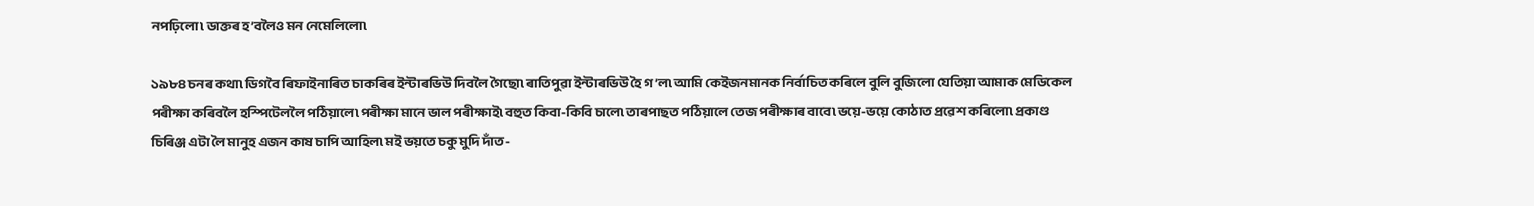নপঢ়িলো ৷ ডাক্তৰ হ’বলৈও মন নেমেলিলো৷

১৯৮৪ চনৰ কথা৷ ডিগবৈ ৰিফাইনাৰিত চাকৰিৰ ইন্টাৰভিউ দিবলৈ গৈছো৷ ৰাতিপুৱা ইন্টাৰভিউ হৈ গ’ল৷ আমি কেইজনমানক নিৰ্বাচিত কৰিলে বুলি বুজিলো যেতিয়া আমাক মেডিকেল পৰীক্ষা কৰিবলৈ হস্পিটেললৈ পঠিয়ালে৷ পৰীক্ষা মানে ভাল পৰীক্ষাই৷ বহুত কিবা-কিবি চালে৷ তাৰপাছত পঠিয়ালে তেজ পৰীক্ষাৰ বাবে৷ ভয়ে-ভয়ে কোঠাত প্ৰৱেশ কৰিলো৷ প্ৰকাণ্ড চিৰিঞ্জ এটা লৈ মানুহ এজন কাষ চাপি আহিল৷ মই ভয়তে চকু মুদি দাঁত-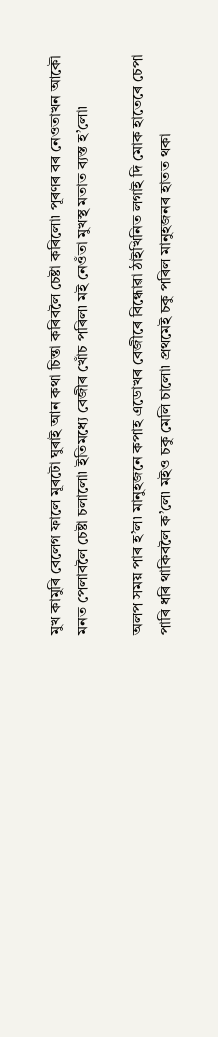মুখ কামুৰি বেলেগ ফালে মূৰটো ঘুৰাই আন কথা চিন্তা কৰিবলৈ চেষ্টা কৰিলো৷ পূৰণৰ বৰ নেওতাখন আকৌ মনত পেলাবলৈ চেষ্টা চলালো৷ ইতিমধ্যে বেজীৰ খোঁচ পৰিল৷ মই নেওঁতা মুখস্থ মতাত ব্যস্ত হ’লো৷

অলপ সময় পাৰ হ’ল৷ মানুহজনে কপাহ এডোখৰ বেজীৰে বিন্ধোৱা ঠাইখিনিত লগাই দি মোক হাতেৰে চেপা পাৰি ধৰি থাকিবলৈ ক’লে৷ মইও চকু মেলি চালো৷ প্ৰথমেই চকু পৰিল মানুহজনৰ হাতত থকা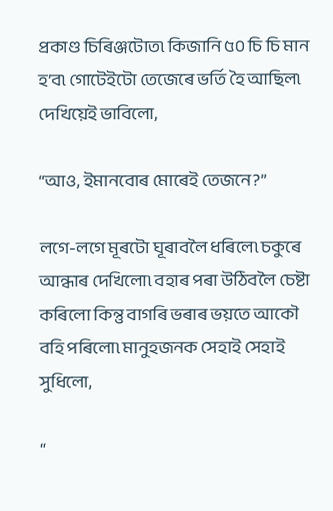প্ৰকাণ্ড চিৰিঞ্জটোত৷ কিজানি ৫০ চি চি মান হ’ব৷ গোটেইটো তেজেৰে ভৰ্তি হৈ আছিল৷
দেখিয়েই ভাবিলো,

“আও, ইমানবোৰ মোৰেই তেজনে?”

লগে-লগে মূৰটো ঘূৰাবলৈ ধৰিলে৷ চকুৰে আন্ধাৰ দেখিলো৷ বহাৰ পৰা উঠিবলৈ চেষ্টা কৰিলো কিন্তু বাগৰি ভৰাৰ ভয়তে আকৌ বহি পৰিলো৷ মানুহজনক সেহাই সেহাই সুধিলো,

“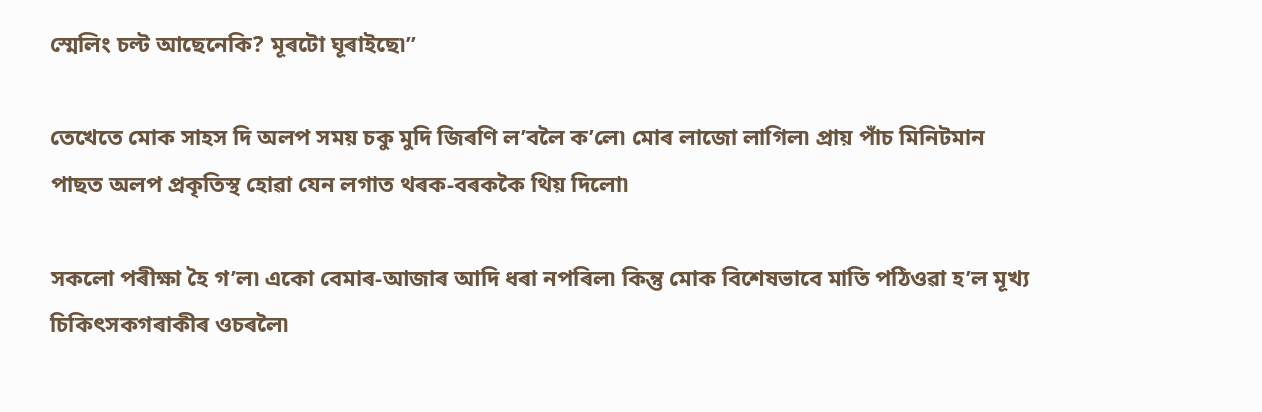স্মেলিং চল্ট আছেনেকি? মূৰটো ঘূৰাইছে৷”

তেখেতে মোক সাহস দি অলপ সময় চকু মুদি জিৰণি ল’বলৈ ক’লে৷ মোৰ লাজো লাগিল৷ প্ৰায় পাঁচ মিনিটমান পাছত অলপ প্ৰকৃতিস্থ হোৱা যেন লগাত থৰক-বৰককৈ থিয় দিলো৷

সকলো পৰীক্ষা হৈ গ’ল৷ একো বেমাৰ-আজাৰ আদি ধৰা নপৰিল৷ কিন্তু মোক বিশেষভাবে মাতি পঠিওৱা হ’ল মূখ্য চিকিৎসকগৰাকীৰ ওচৰলৈ৷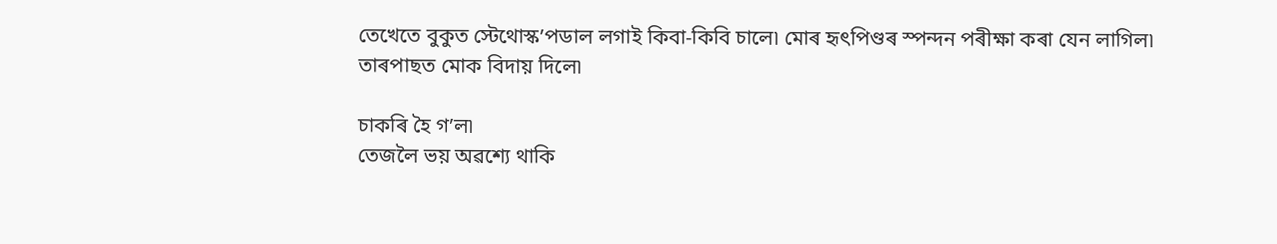তেখেতে বুকুত স্টেথোস্ক’পডাল লগাই কিবা-কিবি চালে৷ মোৰ হৃৎপিণ্ডৰ স্পন্দন পৰীক্ষা কৰা যেন লাগিল৷ তাৰপাছত মোক বিদায় দিলে৷

চাকৰি হৈ গ’ল৷
তেজলৈ ভয় অৱশ্যে থাকি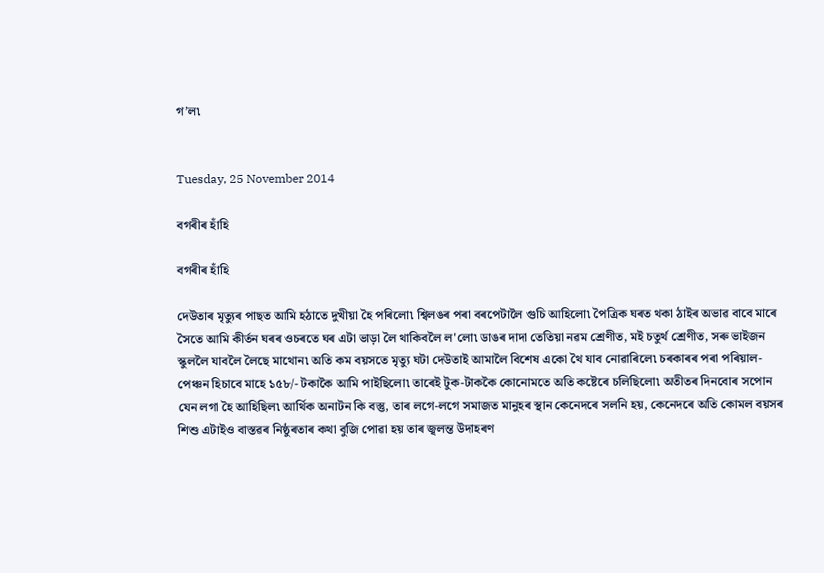গ’ল৷


Tuesday, 25 November 2014

বগৰীৰ হাঁহি

বগৰীৰ হাঁহি

দেউতাৰ মৃত্যুৰ পাছত আমি হঠাতে দুখীয়া হৈ পৰিলো৷ শ্বিলঙৰ পৰা বৰপেটালৈ গুচি আহিলো৷ পৈত্ৰিক ঘৰত থকা ঠাইৰ অভাৱ বাবে মাৰে সৈতে আমি কীৰ্তন ঘৰৰ ওচৰতে ঘৰ এটা ভাড়া লৈ থাকিবলৈ ল'লো৷ ডাঙৰ দাদা তেতিয়া নৱম শ্ৰেণীত, মই চতুৰ্থ শ্ৰেণীত, সৰু ভাইজন স্কুললৈ যাবলৈ লৈছে মাথোন৷ অতি কম বয়সতে মৃত্যু ঘটা দেউতাই আমালৈ বিশেষ একো থৈ যাব নোৱাৰিলে৷ চৰকাৰৰ পৰা পৰিয়াল-পেঞ্চন হিচাবে মাহে ১৫৮/- টকাকৈ আমি পাইছিলো৷ তাৰেই টুক-টাককৈ কোনোমতে অতি কষ্টেৰে চলিছিলো৷ অতীতৰ দিনবোৰ সপোন যেন লগা হৈ আহিছিল৷ আৰ্থিক অনাটন কি বস্তু, তাৰ লগে-লগে সমাজত মানুহৰ স্থান কেনেদৰে সলনি হয়, কেনেদৰে অতি কোমল বয়সৰ শিশু এটাইও বাস্তৱৰ নিষ্ঠুৰতাৰ কথা বুজি পোৱা হয় তাৰ জ্বলন্ত উদাহৰণ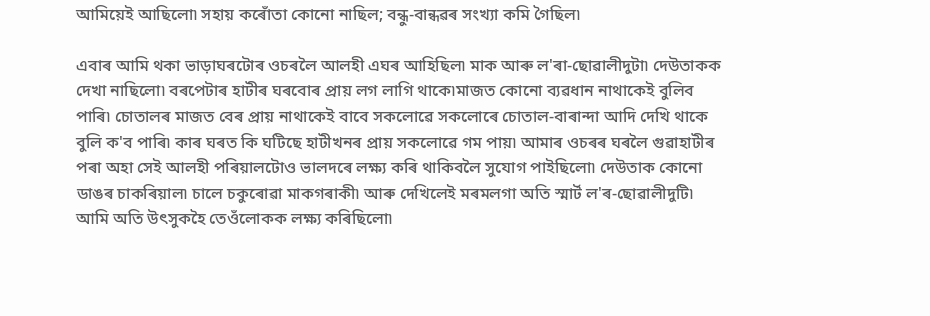আমিয়েই আছিলো৷ সহায় কৰোঁতা কোনো নাছিল; বন্ধু-বান্ধৱৰ সংখ্যা কমি গৈছিল৷

এবাৰ আমি থকা ভাড়াঘৰটোৰ ওচৰলৈ আলহী এঘৰ আহিছিল৷ মাক আৰু ল'ৰা-ছোৱালীদুটা৷ দেউতাকক দেখা নাছিলো৷ বৰপেটাৰ হাটীৰ ঘৰবোৰ প্ৰায় লগ লাগি থাকে৷মাজত কোনো ব্যৱধান নাথাকেই বুলিব পাৰি৷ চোতালৰ মাজত বেৰ প্ৰায় নাথাকেই বাবে সকলোৱে সকলোৰে চোতাল-বাৰান্দা আদি দেখি থাকে বুলি ক'ব পাৰি৷ কাৰ ঘৰত কি ঘটিছে হাটীখনৰ প্ৰায় সকলোৱে গম পায়৷ আমাৰ ওচৰৰ ঘৰলৈ গুৱাহাটীৰ পৰা অহা সেই আলহী পৰিয়ালটোও ভালদৰে লক্ষ্য কৰি থাকিবলৈ সুযোগ পাইছিলো৷ দেউতাক কোনো ডাঙৰ চাকৰিয়াল৷ চালে চকুৰোৱা মাকগৰাকী৷ আৰু দেখিলেই মৰমলগা অতি স্মাৰ্ট ল'ৰ-ছোৱালীদুটি৷ আমি অতি উৎসুকহৈ তেওঁলোকক লক্ষ্য কৰিছিলো৷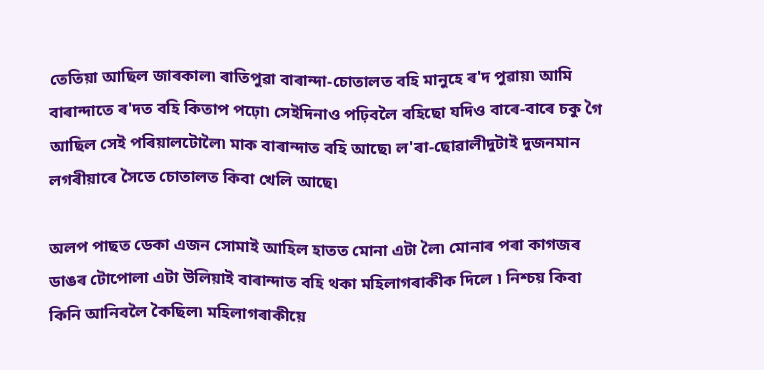তেতিয়া আছিল জাৰকাল৷ ৰাতিপুৱা বাৰান্দা-চোতালত বহি মানুহে ৰ'দ পুৱায়৷ আমি বাৰান্দাতে ৰ'দত বহি কিতাপ পঢ়ো৷ সেইদিনাও পঢ়িবলৈ বহিছো যদিও বাৰে-বাৰে চকু গৈ আছিল সেই পৰিয়ালটোলৈ৷ মাক বাৰান্দাত বহি আছে৷ ল'ৰা-ছোৱালীদুটাই দুজনমান লগৰীয়াৰে সৈতে চোতালত কিবা খেলি আছে৷

অলপ পাছত ডেকা এজন সোমাই আহিল হাতত মোনা এটা লৈ৷ মোনাৰ পৰা কাগজৰ ডাঙৰ টোপোলা এটা উলিয়াই বাৰান্দাত বহি থকা মহিলাগৰাকীক দিলে ৷ নিশ্চয় কিবা কিনি আনিবলৈ কৈছিল৷ মহিলাগৰাকীয়ে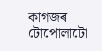কাগজৰ টোপোলাটো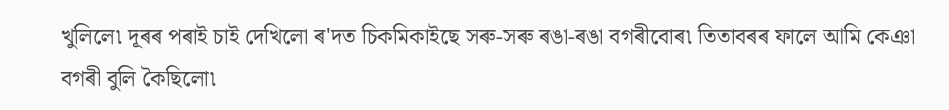খুলিলে৷ দূৰৰ পৰাই চাই দেখিলো ৰ'দত চিকমিকাইছে সৰু-সৰু ৰঙা-ৰঙা বগৰীবোৰ৷ তিতাবৰৰ ফালে আমি কেঞা বগৰী বুলি কৈছিলো৷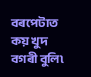বৰপেটাত কয় খুদ বগৰী বুলি৷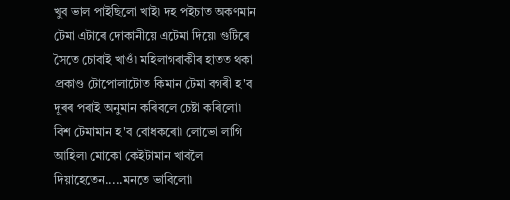খুব ভাল পাইছিলো খাই৷ দহ পইচাত অকণমান টেমা এটাৰে দোকানীয়ে এটেমা দিয়ে৷ গুটিৰে সৈতে চোবাই খাওঁ৷ মহিলাগৰাকীৰ হাতত থকা প্ৰকাণ্ড টোপোলাটোত কিমান টেমা বগৰী হ'ব দূৰৰ পৰাই অনুমান কৰিবলে চেষ্টা কৰিলো৷ বিশ টেমামান হ'ব বোধকৰো৷ লোভো লাগি আহিল৷ মোকো কেইটামান খাবলৈ দিয়াহেতেন.....মনতে ভাবিলো৷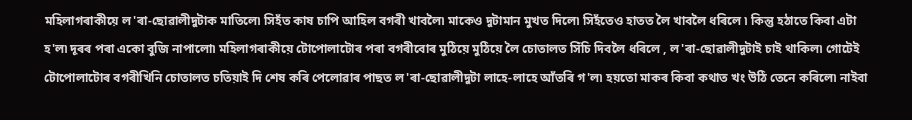মহিলাগৰাকীয়ে ল'ৰা-ছোৱালীদুটাক মাতিলে৷ সিহঁত কাষ চাপি আহিল বগৰী খাবলৈ৷ মাকেও দুটামান মুখত দিলে৷ সিহঁতেও হাতত লৈ খাবলৈ ধৰিলে ৷ কিন্তু হঠাতে কিবা এটা হ'ল৷ দূৰৰ পৰা একো বুজি নাপালো৷ মহিলাগৰাকীয়ে টোপোলাটোৰ পৰা বগৰীবোৰ মুঠিয়ে মুঠিয়ে লৈ চোতালত সিঁচি দিবলৈ ধৰিলে , ল'ৰা-ছোৱালীদুটাই চাই থাকিল৷ গোটেই টোপোলাটোৰ বগৰীখিনি চোতালত চতিয়াই দি শেষ কৰি পেলোৱাৰ পাছত ল'ৰা-ছোৱালীদুটা লাহে-লাহে আঁতৰি গ'ল৷ হয়তো মাকৰ কিবা কথাত খং উঠি তেনে কৰিলে৷ নাইবা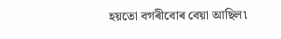হয়তো বগৰীবোৰ বেয়া আছিল৷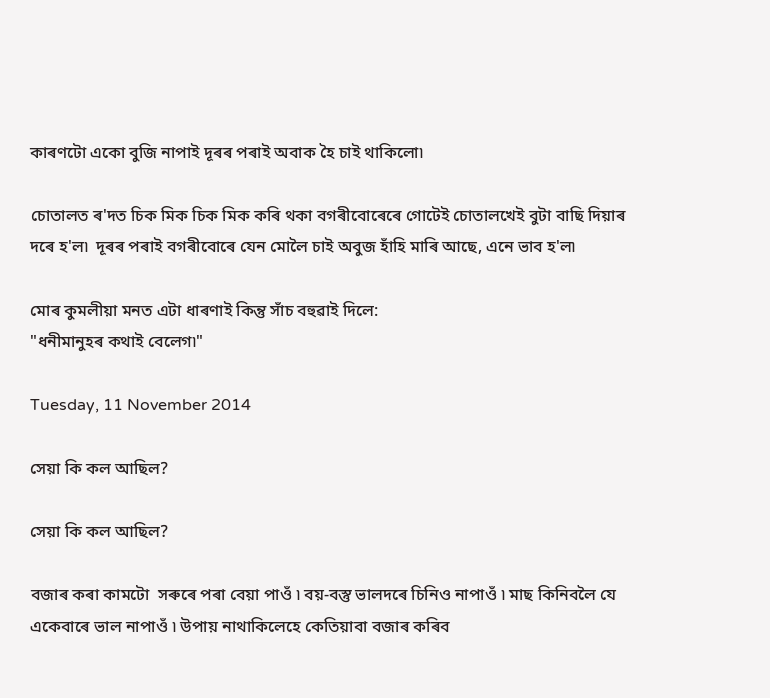কাৰণটো একো বুজি নাপাই দূৰৰ পৰাই অবাক হৈ চাই থাকিলো৷

চোতালত ৰ'দত চিক মিক চিক মিক কৰি থকা বগৰীবোৰেৰে গোটেই চোতালখেই বুটা বাছি দিয়াৰ দৰে হ'ল৷  দূৰৰ পৰাই বগৰীবোৰে যেন মোলৈ চাই অবুজ হাঁহি মাৰি আছে, এনে ভাব হ'ল৷

মোৰ কুমলীয়া মনত এটা ধাৰণাই কিন্তু সাঁচ বহুৱাই দিলে:
"ধনীমানুহৰ কথাই বেলেগ৷"

Tuesday, 11 November 2014

সেয়া কি কল আছিল?

সেয়া কি কল আছিল?

বজাৰ কৰা কামটো  সৰুৰে পৰা বেয়া পাওঁ ৷ বয়-বস্তু ভালদৰে চিনিও নাপাওঁ ৷ মাছ কিনিবলৈ যে একেবাৰে ভাল নাপাওঁ ৷ উপায় নাথাকিলেহে কেতিয়াবা বজাৰ কৰিব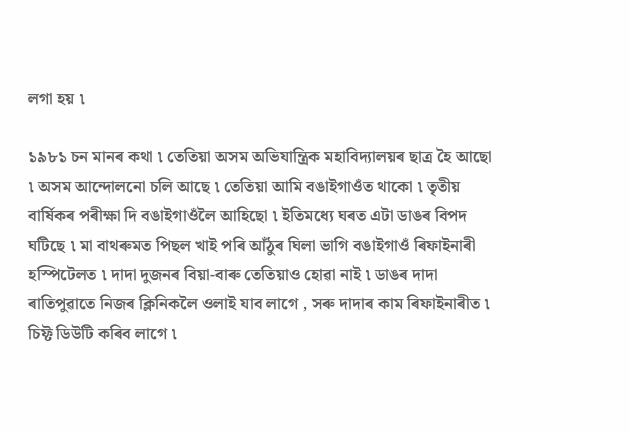লগা হয় ৷

১৯৮১ চন মানৰ কথা ৷ তেতিয়া অসম অভিযান্ত্ৰিক মহাবিদ্যালয়ৰ ছাত্ৰ হৈ আছো ৷ অসম আন্দোলনো চলি আছে ৷ তেতিয়া আমি বঙাইগাওঁত থাকো ৷ তৃতীয় বাৰ্ষিকৰ পৰীক্ষা দি বঙাইগাওঁলৈ আহিছো ৷ ইতিমধ্যে ঘৰত এটা ডাঙৰ বিপদ ঘটিছে ৷ মা বাথৰুমত পিছল খাই পৰি আঁঠুৰ ঘিলা ভাগি বঙাইগাওঁ ৰিফাইনাৰী হস্পিটেলত ৷ দাদা দুজনৰ বিয়া-বাৰু তেতিয়াও হোৱা নাই ৷ ডাঙৰ দাদা ৰাতিপুৱাতে নিজৰ ক্লিনিকলৈ ওলাই যাব লাগে , সৰু দাদাৰ কাম ৰিফাইনাৰীত ৷ চিফ্ট ডিউটি কৰিব লাগে ৷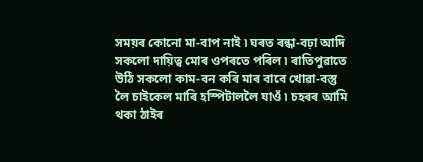সময়ৰ কোনো মা-বাপ নাই ৷ ঘৰত ৰন্ধা-বঢ়া আদি  সকলো দায়িত্ব মোৰ ওপৰতে পৰিল ৷ ৰাতিপুৱাতে উঠি সকলো কাম-বন কৰি মাৰ বাবে খোৱা-বস্তু লৈ চাইকেল মাৰি হস্পিটাললৈ যাওঁ ৷ চহৰৰ আমি থকা ঠাইৰ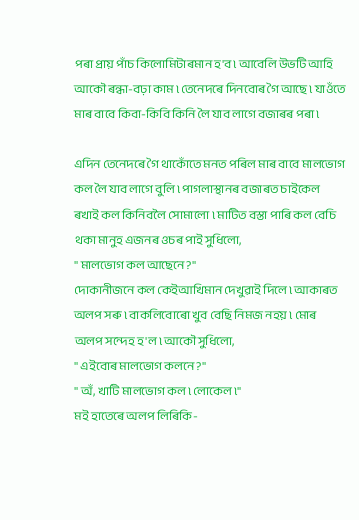পৰা প্ৰায় পাঁচ কিলোমিটাৰমান হ'ব ৷ আবেলি উভটি আহি আকৌ ৰন্ধা-বঢ়া কাম ৷ তেনেদৰে দিনবোৰ গৈ আছে ৷ যাওঁতে মাৰ বাবে কিবা-কিবি কিনি লৈ যাব লাগে বজাৰৰ পৰা ৷

এদিন তেনেদৰে গৈ থাকোঁতে মনত পৰিল মাৰ বাবে মালভোগ কল লৈ যাব লাগে বুলি ৷ পাগলাস্থানৰ বজাৰত চাইকেল ৰখাই কল কিনিবলৈ সোমালো ৷ মাটিত বস্তা পাৰি কল বেচি থকা মানুহ এজনৰ ওচৰ পাই সুধিলো,
" মালভোগ কল আছেনে?"
দোকানীজনে কল কেইআখিমান দেখুৱাই দিলে ৷ আকাৰত অলপ সৰু ৷ বাকলিবোৰো খুব বেছি নিমজ নহয় ৷ মোৰ অলপ সন্দেহ হ'ল ৷ আকৌ সুধিলো,
" এইবোৰ মালভোগ কলনে?"
" অঁ, খাটি মালভোগ কল ৷ লোকেল ৷"
মই হাতেৰে অলপ লিৰিকি-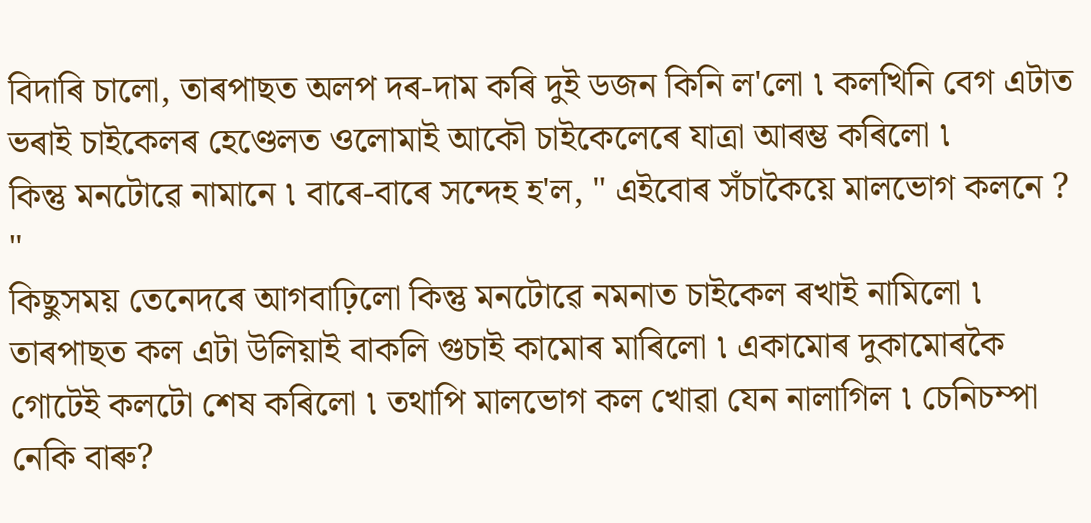বিদাৰি চালো, তাৰপাছত অলপ দৰ-দাম কৰি দুই ডজন কিনি ল'লো ৷ কলখিনি বেগ এটাত ভৰাই চাইকেলৰ হেণ্ডেলত ওলোমাই আকৌ চাইকেলেৰে যাত্ৰা আৰম্ভ কৰিলো ৷
কিন্তু মনটোৱে নামানে ৷ বাৰে-বাৰে সন্দেহ হ'ল, " এইবোৰ সঁচাকৈয়ে মালভোগ কলনে ? "
কিছুসময় তেনেদৰে আগবাঢ়িলো কিন্তু মনটোৱে নমনাত চাইকেল ৰখাই নামিলো ৷ তাৰপাছত কল এটা উলিয়াই বাকলি গুচাই কামোৰ মাৰিলো ৷ একামোৰ দুকামোৰকৈ গোটেই কলটো শেষ কৰিলো ৷ তথাপি মালভোগ কল খোৱা যেন নালাগিল ৷ চেনিচম্পা নেকি বাৰু?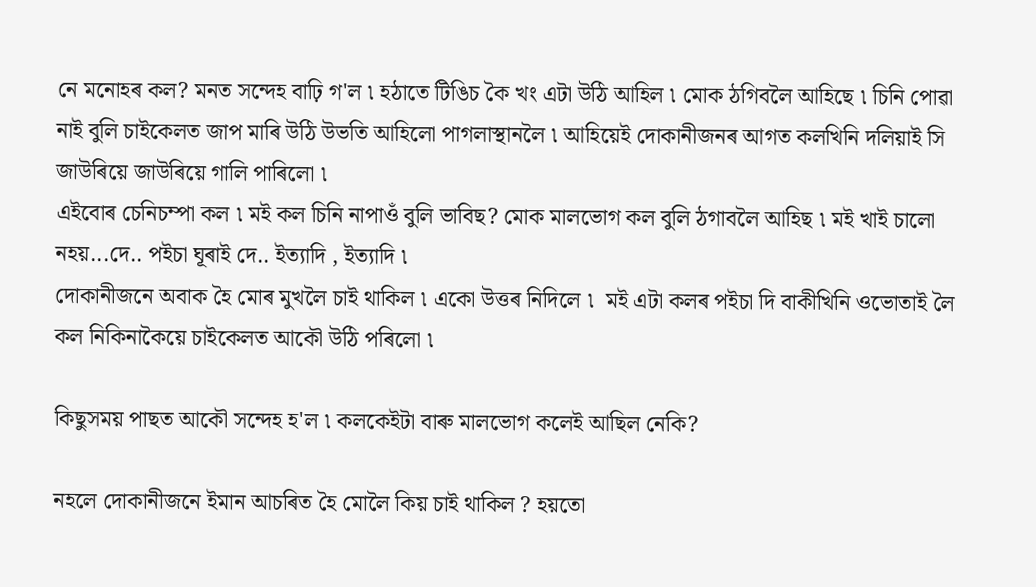নে মনোহৰ কল? মনত সন্দেহ বাঢ়ি গ'ল ৷ হঠাতে টিঙিচ কৈ খং এটা উঠি আহিল ৷ মোক ঠগিবলৈ আহিছে ৷ চিনি পোৱা নাই বুলি চাইকেলত জাপ মাৰি উঠি উভতি আহিলো পাগলাস্থানলৈ ৷ আহিয়েই দোকানীজনৰ আগত কলখিনি দলিয়াই সি জাউৰিয়ে জাউৰিয়ে গালি পাৰিলো ৷
এইবোৰ চেনিচম্পা কল ৷ মই কল চিনি নাপাওঁ বুলি ভাবিছ? মোক মালভোগ কল বুলি ঠগাবলৈ আহিছ ৷ মই খাই চালো নহয়...দে.. পইচা ঘূৰাই দে.. ইত্যাদি , ইত্যাদি ৷
দোকানীজনে অবাক হৈ মোৰ মুখলৈ চাই থাকিল ৷ একো উত্তৰ নিদিলে ৷  মই এটা কলৰ পইচা দি বাকীখিনি ওভোতাই লৈ কল নিকিনাকৈয়ে চাইকেলত আকৌ উঠি পৰিলো ৷

কিছুসময় পাছত আকৌ সন্দেহ হ'ল ৷ কলকেইটা বাৰু মালভোগ কলেই আছিল নেকি?

নহলে দোকানীজনে ইমান আচৰিত হৈ মোলৈ কিয় চাই থাকিল ? হয়তো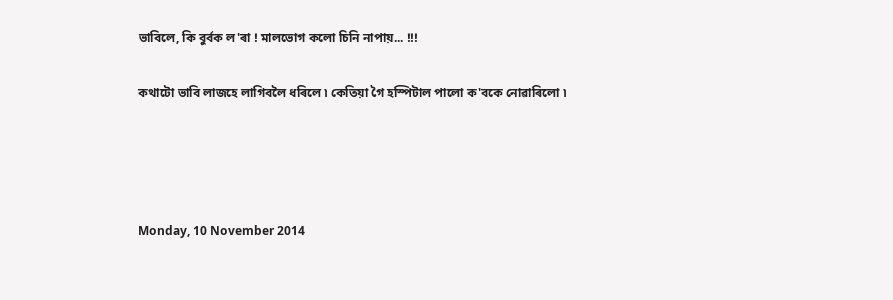ভাবিলে, কি বুৰ্বক ল'ৰা ! মালভোগ কলো চিনি নাপায়... !!!

কথাটো ভাবি লাজহে লাগিবলৈ ধৰিলে ৷ কেতিয়া গৈ হস্পিটাল পালো ক'বকে নোৱাৰিলো ৷




Monday, 10 November 2014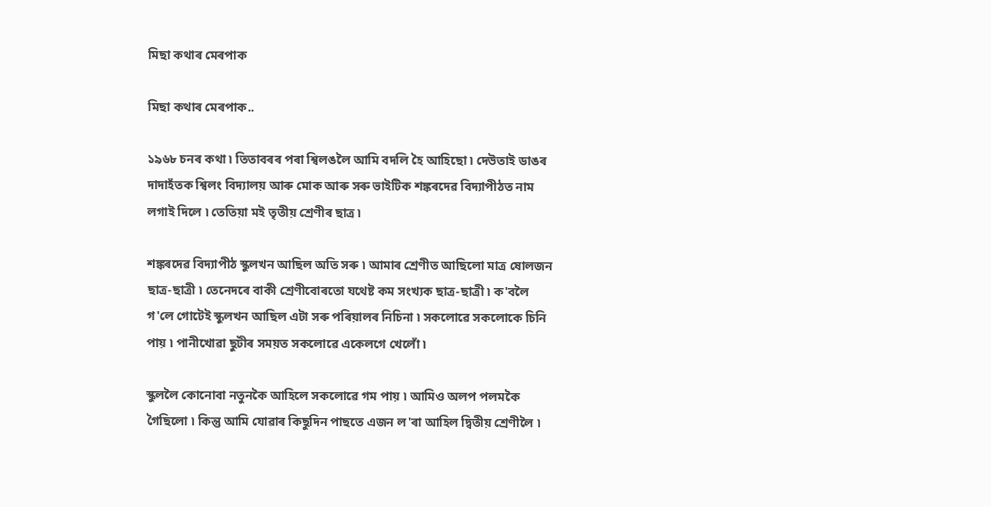মিছা কথাৰ মেৰপাক

মিছা কথাৰ মেৰপাক..

১৯৬৮ চনৰ কথা ৷ তিতাবৰৰ পৰা শ্বিলঙলৈ আমি বদলি হৈ আহিছো ৷ দেউতাই ডাঙৰ দাদাহঁতক শ্বিলং বিদ্যালয় আৰু মোক আৰু সৰু ভাইটিক শঙ্কৰদেৱ বিদ্যাপীঠত নাম লগাই দিলে ৷ তেতিয়া মই তৃতীয় শ্ৰেণীৰ ছাত্ৰ ৷

শঙ্কৰদেৱ বিদ্যাপীঠ স্কুলখন আছিল অতি সৰু ৷ আমাৰ শ্ৰেণীত আছিলো মাত্ৰ ষোলজন ছাত্ৰ-ছাত্ৰী ৷ তেনেদৰে বাকী শ্ৰেণীবোৰতো যথেষ্ট কম সংখ্যক ছাত্ৰ-ছাত্ৰী ৷ ক'বলৈ গ'লে গোটেই স্কুলখন আছিল এটা সৰু পৰিয়ালৰ নিচিনা ৷ সকলোৱে সকলোকে চিনি পায় ৷ পানীখোৱা ছুটীৰ সময়ত সকলোৱে একেলগে খেলোঁ ৷

স্কুললৈ কোনোবা নতুনকৈ আহিলে সকলোৱে গম পায় ৷ আমিও অলপ পলমকৈ গৈছিলো ৷ কিন্তু আমি যোৱাৰ কিছুদিন পাছতে এজন ল'ৰা আহিল দ্বিতীয় শ্ৰেণীলৈ ৷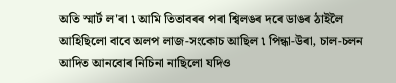অতি স্মাৰ্ট ল'ৰা ৷ আমি তিতাবৰৰ পৰা শ্বিলঙৰ দৰে ডাঙৰ ঠাইলৈ আহিছিলো বাবে অলপ লাজ-সংকোচ আছিল ৷ পিন্ধা-উৰা, চাল-চলন আদিত আনবোৰ নিচিনা নাছিলো যদিও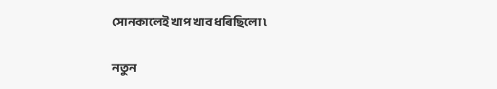সোনকালেই খাপ খাব ধৰিছিলো ৷

নতুন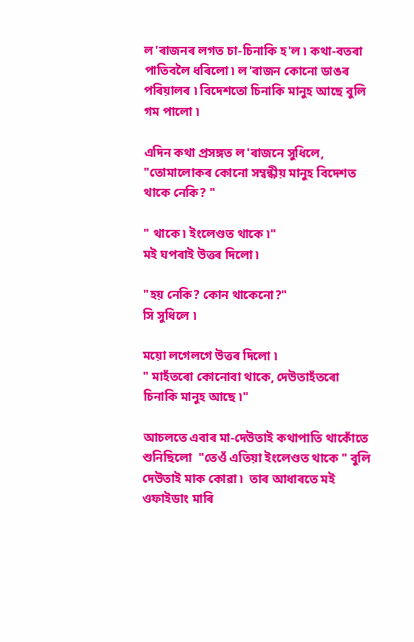ল'ৰাজনৰ লগত চা-চিনাকি হ'ল ৷ কথা-বতৰা পাতিবলৈ ধৰিলো ৷ ল'ৰাজন কোনো ডাঙৰ পৰিয়ালৰ ৷ বিদেশতো চিনাকি মানুহ আছে বুলি গম পালো ৷

এদিন কথা প্ৰসঙ্গত ল'ৰাজনে সুধিলে,
"তোমালোকৰ কোনো সম্বন্ধীয় মানুহ বিদেশত থাকে নেকি? "

" থাকে ৷ ইংলেণ্ডত থাকে ৷"
মই ঘপৰাই উত্তৰ দিলো ৷

"হয় নেকি? কোন থাকেনো?"
সি সুধিলে ৷

ময়ো লগেলগে উত্তৰ দিলো ৷
" মাহঁতৰো কোনোবা থাকে, দেউতাহঁতৰো চিনাকি মানুহ আছে ৷"

আচলতে এবাৰ মা-দেউতাই কথাপাতি থাকোঁতে শুনিছিলো  "তেওঁ এতিয়া ইংলেণ্ডত থাকে " বুলি দেউতাই মাক কোৱা ৷  তাৰ আধাৰতে মই ওফাইডাং মাৰি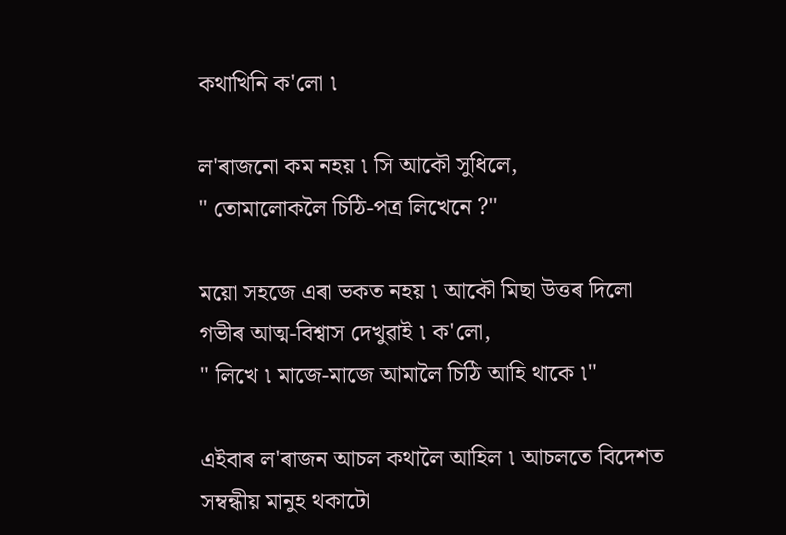কথাখিনি ক'লো ৷

ল'ৰাজনো কম নহয় ৷ সি আকৌ সুধিলে,
" তোমালোকলৈ চিঠি-পত্ৰ লিখেনে ?"

ময়ো সহজে এৰা ভকত নহয় ৷ আকৌ মিছা উত্তৰ দিলো গভীৰ আত্ম-বিশ্বাস দেখুৱাই ৷ ক'লো,
" লিখে ৷ মাজে-মাজে আমালৈ চিঠি আহি থাকে ৷"

এইবাৰ ল'ৰাজন আচল কথালৈ আহিল ৷ আচলতে বিদেশত সম্বন্ধীয় মানুহ থকাটো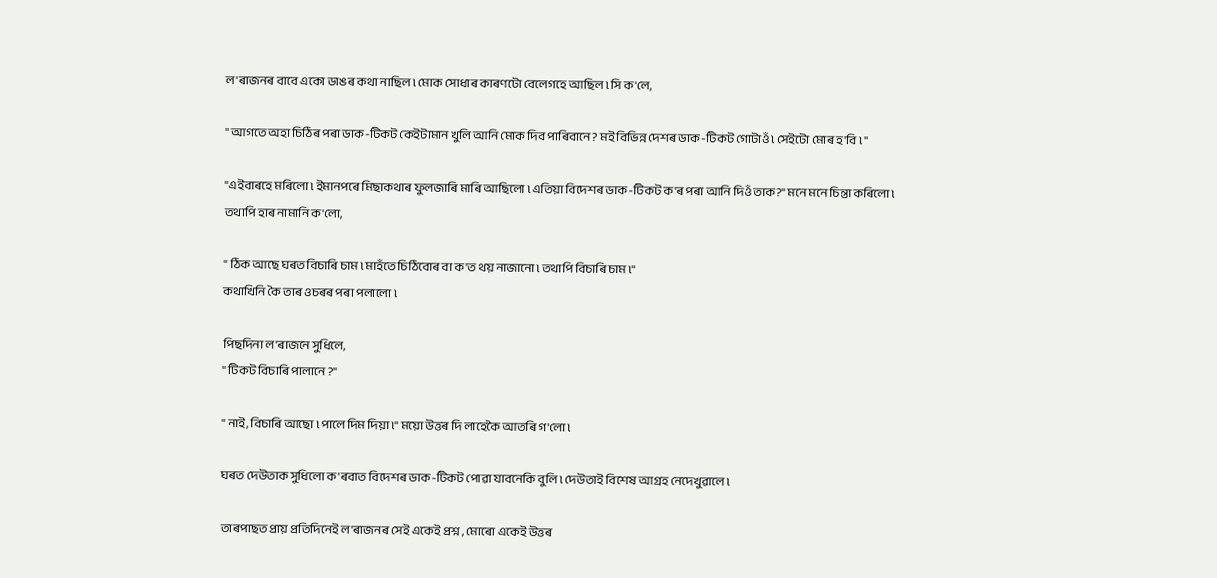ল'ৰাজনৰ বাবে একো ডাঙৰ কথা নাছিল ৷ মোক সোধাৰ কাৰণটো বেলেগহে আছিল ৷ সি ক'লে,

" আগতে অহা চিঠিৰ পৰা ডাক-টিকট কেইটামান খুলি আনি মোক দিব পাৰিবানে ? মই বিভিন্ন দেশৰ ডাক-টিকট গোটাওঁ ৷ সেইটো মোৰ হ'বি ৷ "

"এইবাৰহে মৰিলো ৷ ইমানপৰে মিছাকথাৰ ফুলজাৰি মাৰি আছিলো ৷ এতিয়া বিদেশৰ ডাক-টিকট ক'ৰ পৰা আনি দিওঁ তাক?" মনে মনে চিন্তা কৰিলো ৷ তথাপি হাৰ নামানি ক'লো,

" ঠিক আছে ঘৰত বিচাৰি চাম ৷ মাহঁতে চিঠিবোৰ বা ক'ত থয় নাজানো ৷ তথাপি বিচাৰি চাম ৷"
কথাখিনি কৈ তাৰ ওচৰৰ পৰা পলালো ৷

পিছদিনা ল'ৰাজনে সুধিলে,
" টিকট বিচাৰি পালানে ?"

" নাই, বিচাৰি আছো ৷ পালে দিম দিয়া ৷" ময়ো উত্তৰ দি লাহেকৈ আতৰি গ'লো ৷

ঘৰত দেউতাক সুধিলো ক'ৰবাত বিদেশৰ ডাক-টিকট পোৱা যাবনেকি বুলি ৷ দেউতাই বিশেষ আগ্ৰহ নেদেখুৱালে ৷

তাৰপাছত প্ৰায় প্ৰতিদিনেই ল'ৰাজনৰ সেই একেই প্ৰশ্ন , মোৰো একেই উত্তৰ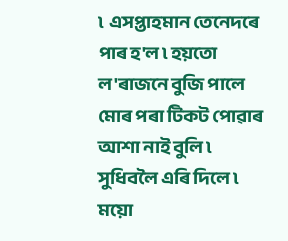৷  এসপ্তাহমান তেনেদৰে পাৰ হ'ল ৷ হয়তো ল'ৰাজনে বুজি পালে মোৰ পৰা টিকট পোৱাৰ আশা নাই বুলি ৷ সুধিবলৈ এৰি দিলে ৷ ময়ো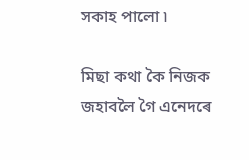সকাহ পালো ৷

মিছা কথা কৈ নিজক জহাবলৈ গৈ এনেদৰে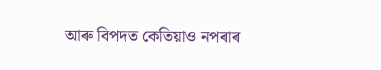আৰু বিপদত কেতিয়াও নপৰাৰ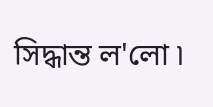সিদ্ধান্ত ল'লো ৷